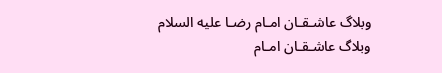وبلاگ عاشـقـان امـام رضـا علیه السلام
وبلاگ عاشـقـان امـام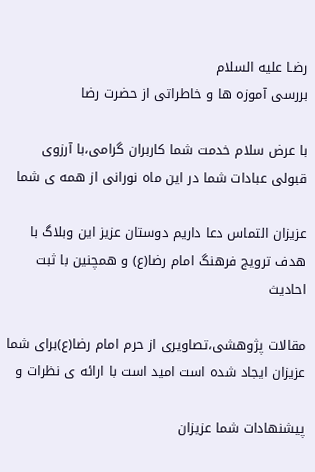رضـا علیه السلام
بررسی آموزه ها و خاطراتی از حضرت رضا

با عرض سلام خدمت شما کاربران گرامی،با آرزوی قبولی عبادات شما در این ماه نورانی از همه ی شما

عزیزان التماس دعا داریم دوستان عزیز این وبلاگ با هدف ترویج فرهنگ امام رضا(ع) و همچنین با ثبت احادیث

مقالات پژوهشی،تصاویری از حرم امام رضا(ع)برای شما عزیزان ایجاد شده است امید است با ارائه ی نظرات و

پیشنهادات شما عزیزان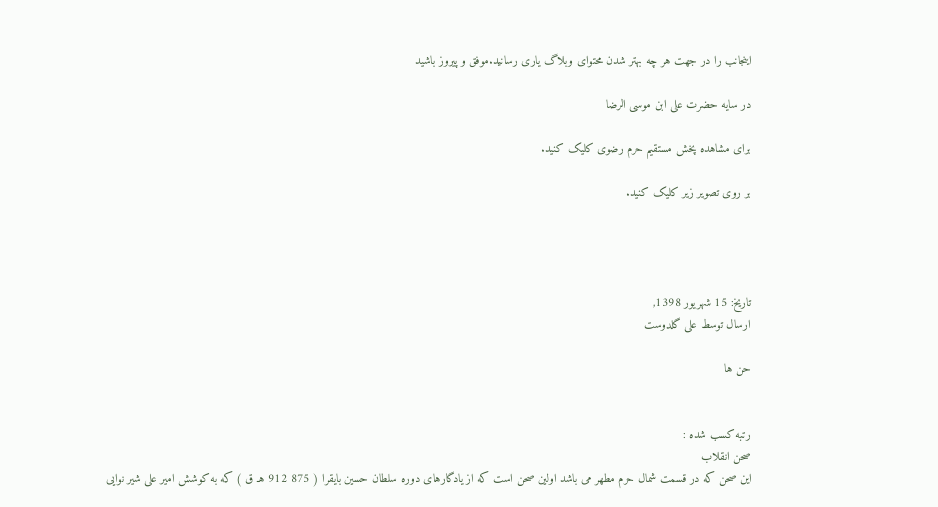اینجانب را در جهت هر چه بهتر شدن محتوای وبلاگ یاری رسانید.موفق و پیروز باشید

در سایه حضرت علی ابن موسی الرضا

برای مشاهده پخش مستقیم حرم رضوی کلیک کنید.

بر روی تصویر زیر کلیک کنید.




تاریخ: 15 شهريور 1398,
ارسال توسط علی گلدوست

حن ها


رتبه کسب شده :
صحن انقلاب
این صحن که در قسمت شمال حرم مطهر می باشد اولین صحن است که از یادگارهای دوره سلطان حسین بایقرا ( 875 912 هـ ق ) که به کوشش امیر علی شیر نوایی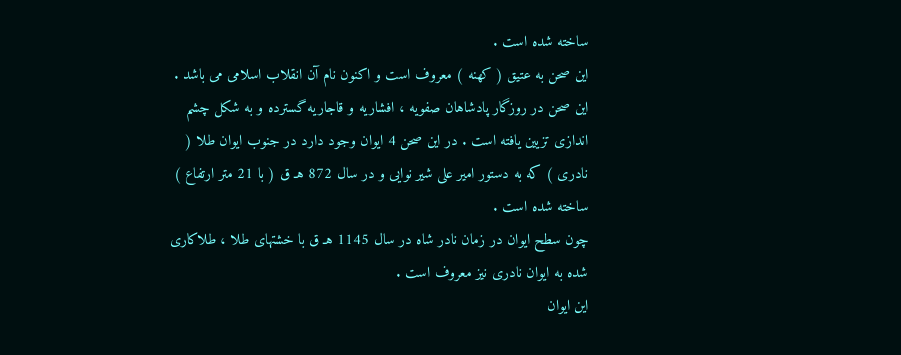ساخته شده است .
این صحن به عتیق ( کهنه ) معروف است و اکنون نام آن انقلاب اسلامی می باشد .
این صحن در روزگار پادشاهان صفویه ، افشاریه و قاجاریه گسترده و به شکل چشم اندازی تزیین یافته است . در این صحن 4 ایوان وجود دارد در جنوب ایوان طلا ( نادری ) که به دستور امیر علی شیر نوایی و در سال 872 هـ ق ( با 21 متر ارتفاع ) ساخته شده است .
چون سطح ایوان در زمان نادر شاه در سال 1145 هـ ق با خشتهای طلا ، طلاکاری شده به ایوان نادری نیز معروف است .
این ایوان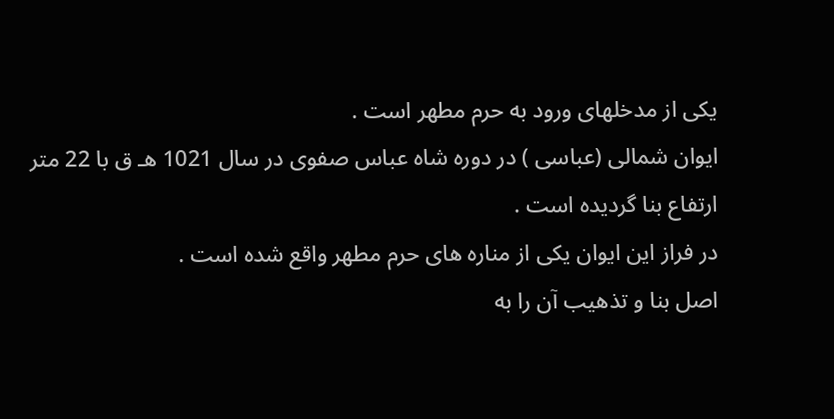یکی از مدخلهای ورود به حرم مطهر است .
ایوان شمالی (عباسی ) در دوره شاه عباس صفوی در سال 1021 هـ ق با 22 متر ارتفاع بنا گردیده است .
در فراز این ایوان یکی از مناره های حرم مطهر واقع شده است .
اصل بنا و تذهیب آن را به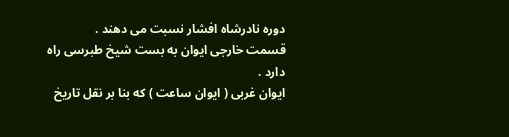دوره نادرشاه افشار نسبت می دهند .
قسمت خارجی ایوان به بست شیخ طبرسی راه دارد .
ایوان غربی ( ایوان ساعت ) که بنا بر نقل تاریخ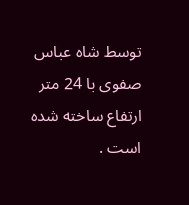توسط شاه عباس صفوی با 24 متر ارتفاع ساخته شده است .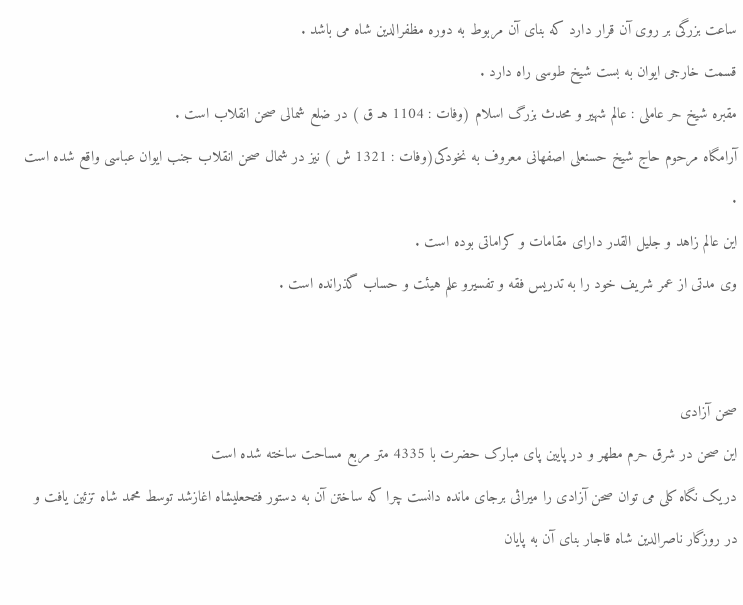ساعت بزرگی بر روی آن قرار دارد که بنای آن مربوط به دوره مظفرالدین شاه می باشد .
قسمت خارجی ایوان به بست شیخ طوسی راه دارد .
مقبره شیخ حر عاملی : عالم شهیر و محدث بزرگ اسلام (وفات : 1104 هـ ق ) در ضلع شمالی صحن انقلاب است .
آرامگاه مرحوم حاج شیخ حسنعلی اصفهانی معروف به نخودکی(وفات : 1321 ش ) نیز در شمال صحن انقلاب جنب ایوان عباسی واقع شده است .
این عالم زاهد و جلیل القدر دارای مقامات و کراماتی بوده است .
وی مدتی از عمر شریف خود را به تدریس فقه و تفسیرو علم هیئت و حساب گذرانده است .


صحن آزادی
این صحن در شرق حرم مطهر و در پایین پای مبارک حضرت با 4335 متر مربع مساحت ساخته شده است
دریک نگاه کلی می توان صحن آزادی را میراثی برجای مانده دانست چرا که ساختن آن به دستور فتحعلیشاه اغازشد توسط محمد شاه تزئین یافت و در روزگار ناصرالدین شاه قاجار بنای آن به پایان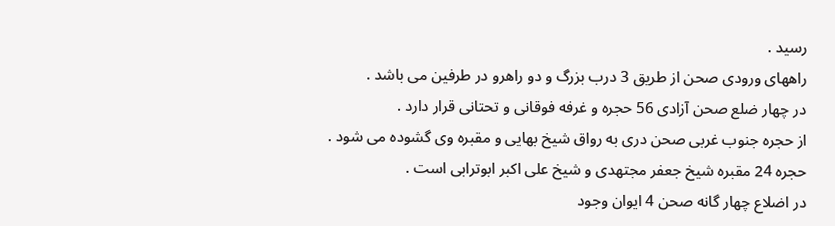رسید .
راههای ورودی صحن از طریق 3 درب بزرگ و دو راهرو در طرفین می باشد .
در چهار ضلع صحن آزادی 56 حجره و غرفه فوقانی و تحتانی قرار دارد .
از حجره جنوب غربی صحن دری به رواق شیخ بهایی و مقبره وی گشوده می شود .
حجره 24 مقبره شیخ جعفر مجتهدی و شیخ علی اکبر ابوترابی است .
در اضلاع چهار گانه صحن 4 ایوان وجود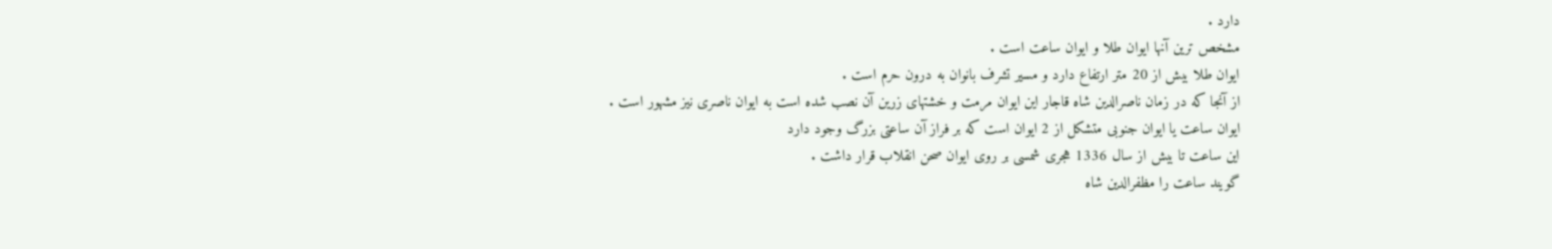دارد .
مشخص ترین آنها ایوان طلا و ایوان ساعت است .
ایوان طلا بیش از 20 متر ارتفاع دارد و مسیر تشرف بانوان به درون حرم است .
از آنجا که در زمان ناصرالدین شاه قاجار این ایوان مرمت و خشتهای زرین آن نصب شده است به ایوان ناصری نیز مشهور است .
ایوان ساعت یا ایوان جنوبی متشکل از 2 ایوان است که بر فراز آن ساعتی بزرگ وجود دارد
این ساعت تا بیش از سال 1336 هجری شمسی بر روی ایوان صحن انقلاب قرار داشت .
گویند ساعت را مظفرالدین شاه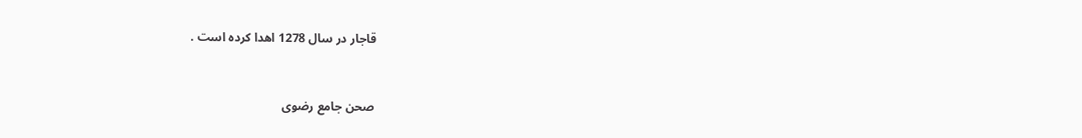قاجار در سال 1278 اهدا کرده است .


صحن جامع رضوی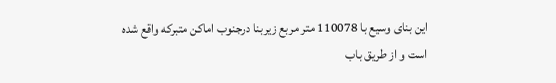این بنای وسیع با 110078 متر مربع زیربنا درجنوب اماکن متبرکه واقع شده است و از طریق باب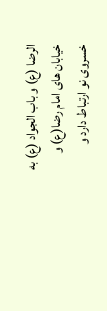الرضا (ع) و باب الجواد (ع) به خیابان های امام رضا(ع) و خسروی نو ارتباط دارد و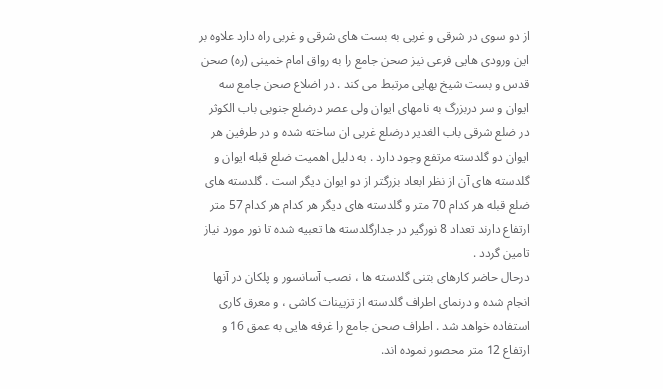از دو سوی در شرقی و غربی به بست های شرقی و غربی راه دارد علاوه بر این ورودی هایی فرعی نیز صحن جامع را به رواق امام خمینی (ره) صحن قدس و بست شیخ بهایی مرتبط می کند . در اضلاع صحن جامع سه ایوان و سر دربزرگ به نامهای ایوان ولی عصر درضلع جنوبی باب الکوثر در ضلع شرقی باب الغدیر درضلع غربی ان ساخته شده و در طرفین هر ایوان دو گلدسته مرتفع وجود دارد . به دلیل اهمیت ضلع قبله ایوان و گلدسته های آن از نظر ابعاد بزرگتر از دو ایوان دیگر است . گلدسته های ضلع قبله هر کدام 70 متر و گلدسته های دیگر هر کدام هر کدام 57 متر ارتفاع دارند تعداد 8 نورگیر در جدارگلدسته ها تعبیه شده تا نور مورد نیاز تامین گردد .
درحال حاضر کارهای بتنی گلدسته ها ، نصب آسانسور و پلکان در آنها انجام شده و درنمای اطراف گلدسته از تزیینات کاشی ، و معرق کاری استفاده خواهد شد . اطراف صحن جامع را غرفه هایی به عمق 16 و ارتفاع 12 متر محصور نموده اند.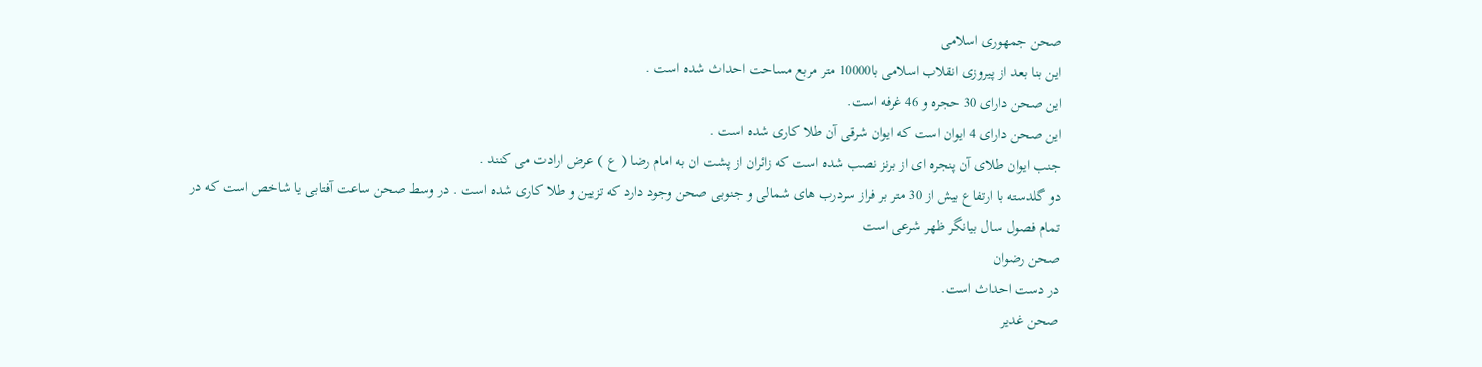صحن جمهوری اسلامی
این بنا بعد از پیروزی انقلاب اسلامی با10000 متر مربع مساحت احداث شده است .
این صحن دارای 30 حجره و 46 غرفه است.
این صحن دارای 4 ایوان است که ایوان شرقی آن طلا کاری شده است .
جنب ایوان طلای آن پنجره ای از برنز نصب شده است که زائران از پشت ان به امام رضا ( ع ) عرض ارادت می کنند .
دو گلدسته با ارتفاع بیش از 30 متر بر فراز سردرب های شمالی و جنوبی صحن وجود دارد که تزیین و طلا کاری شده است . در وسط صحن ساعت آفتابی یا شاخص است که در تمام فصول سال بیانگر ظهر شرعی است
صحن رضوان
در دست احداث است.
صحن غدیر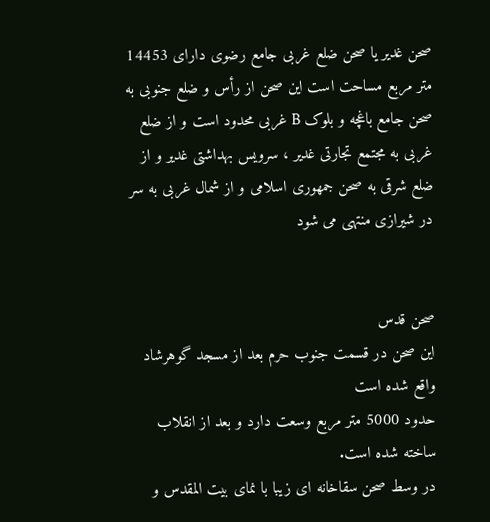صحن غدیر یا صحن ضلع غربی جامع رضوی دارای 14453 متر مربع مساحت است این صحن از رأس و ضلع جنوبی به صحن جامع باغچه و بلوک B غربی محدود است و از ضلع غربی به مجتمع تجارتی غدیر ، سرویس بهداشتی غدیر و از ضلع شرقی به صحن جمهوری اسلامی و از شمال غربی به سر در شیرازی منتهی می شود


صحن قدس
این صحن در قسمت جنوب حرم بعد از مسجد گوهرشاد واقع شده است
حدود 5000 متر مربع وسعت دارد و بعد از انقلاب ساخته شده است.
در وسط صحن سقاخانه ای زیبا با نمای بیت المقدس و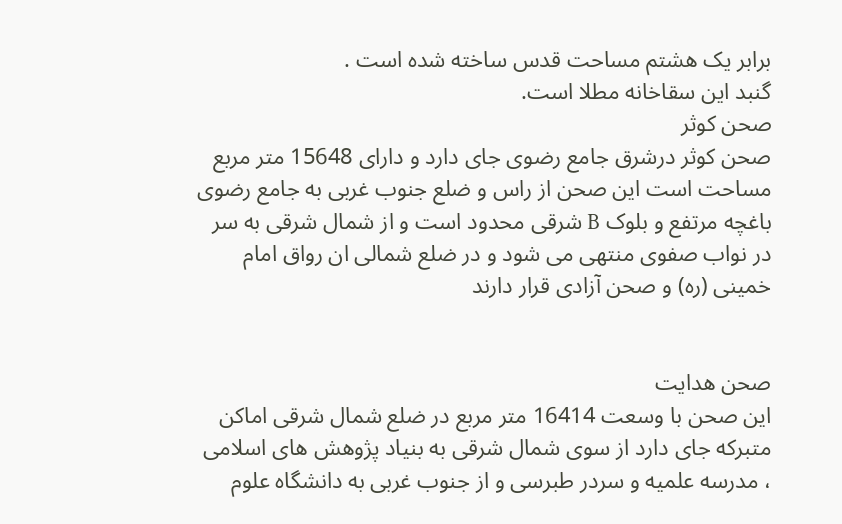برابر یک هشتم مساحت قدس ساخته شده است .
گنبد این سقاخانه مطلا است.
صحن کوثر
صحن کوثر درشرق جامع رضوی جای دارد و دارای 15648 متر مربع مساحت است این صحن از راس و ضلع جنوب غربی به جامع رضوی باغچه مرتفع و بلوک B شرقی محدود است و از شمال شرقی به سر در نواب صفوی منتهی می شود و در ضلع شمالی ان رواق امام خمینی (ره) و صحن آزادی قرار دارند


صحن هدایت
این صحن با وسعت 16414 متر مربع در ضلع شمال شرقی اماکن متبرکه جای دارد از سوی شمال شرقی به بنیاد پژوهش های اسلامی ، مدرسه علمیه و سردر طبرسی و از جنوب غربی به دانشگاه علوم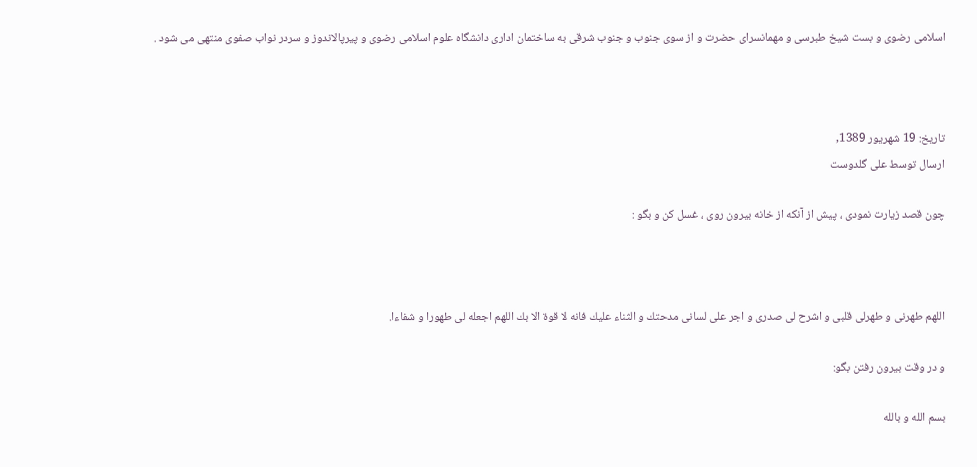اسلامی رضوی و بست شیخ طبرسی و مهمانسرای حضرت و از سوی جنوب و جنوب شرقی به ساختمان اداری دانشگاه علوم اسلامی رضوی و پیرپالاندوز و سردر نواب صفوی منتهی می شود .



تاریخ: 19 شهريور 1389,
ارسال توسط علی گلدوست

چون قصد زیارت نمودی ، پیش از آنکه از خانه بیرون روی ، غسل کن و بگو :



اللهم طهرنی و طهرلی قلبی و اشرح لی صدری و اجر علی لسانی مدحتك و الثناء علیك فانه لا قوة الا بك اللهم اجعله لی طهورا و شفاءا.

و در وقت بیرون رفتن بگو:

بسم الله و بالله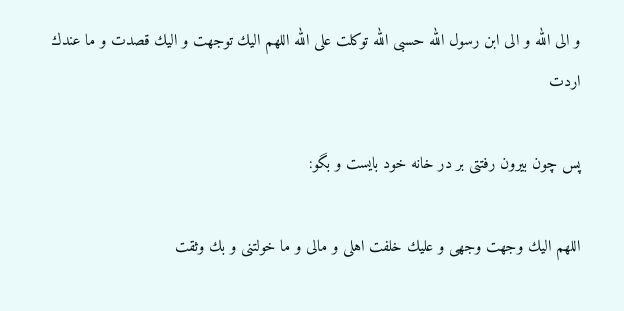و الی الله و الی ابن رسول الله حسبی الله توكلت علی الله اللهم الیك توجهت و الیك قصدت و ما عندك اردت

پس چون بیرون رفتتی بر در خانه خود بایست و بگو:

اللهم الیك وجهت وجهی و علیك خلفت اهلی و مالی و ما خولتنی و بك وثقت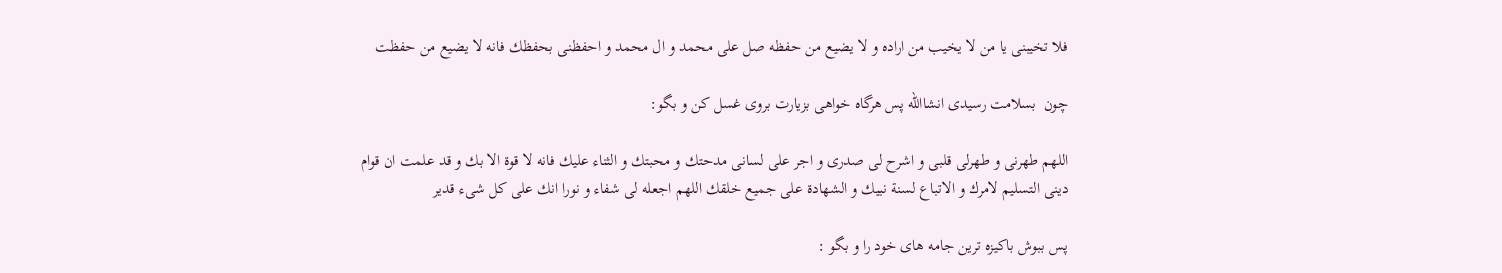فلا تخیبنی یا من لا یخیب من اراده و لا یضیع من حفظه صل علی محمد و ال محمد و احفظنی بحفظك فانه لا یضیع من حفظت

چون  بسلامت رسیدی انشاالله پس هرگاه خواهی بزیارت بروی غسل کن و بگو:

اللهم طهرنی و طهرلی قلبی و اشرح لی صدری و اجر علی لسانی مدحتك و محبتك و الثناء علیك فانه لا قوة الا بك و قد علمت ان قوام دینی التسلیم لامرك و الاتباع لسنة نبیك و الشهادة علی جمیع خلقك اللهم اجعله لی شفاء و نورا انك علی كل شیء قدیر

پس ببوش باکیزه ترین جامه های خود را و بگو :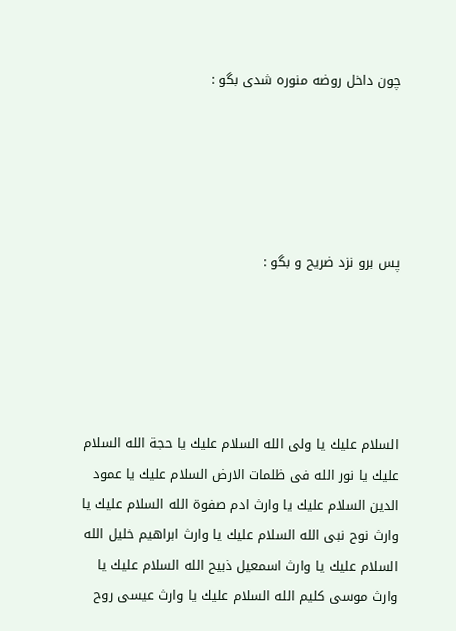چون داخل روضه منوره شدی بگو :





پس برو نزد ضریح و بگو :





السلام علیك یا ولی الله السلام علیك یا حجة الله السلام علیك یا نور الله فی ظلمات الارض السلام علیك یا عمود الدین السلام علیك یا وارث ادم صفوة الله السلام علیك یا وارث نوح نبی الله السلام علیك یا وارث ابراهیم خلیل الله السلام علیك یا وارث اسمعیل ذبیح الله السلام علیك یا وارث موسی كلیم الله السلام علیك یا وارث عیسی روح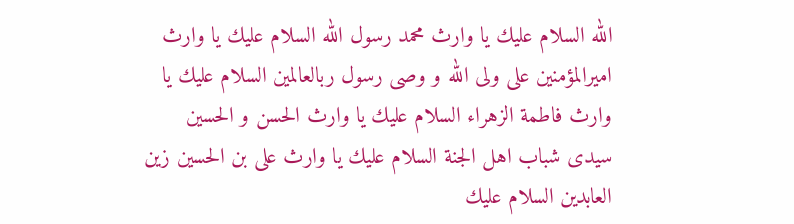الله السلام علیك یا وارث محمد رسول الله السلام علیك یا وارث امیرالمؤمنین علی ولی الله و وصی رسول ربالعالمین السلام علیك یا وارث فاطمة الزهراء السلام علیك یا وارث الحسن و الحسین سیدی شباب اهل الجنة السلام علیك یا وارث علی بن الحسین زین العابدین السلام علیك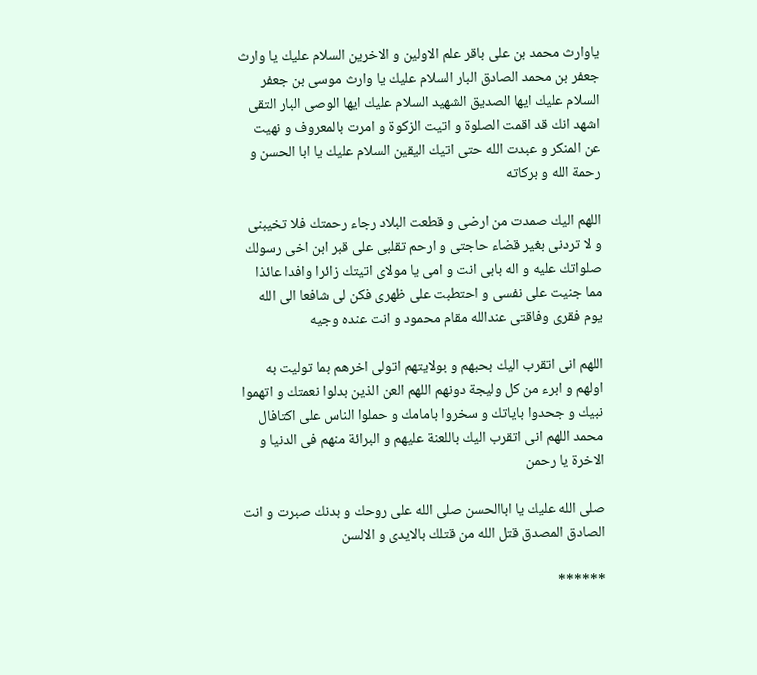یاوارث محمد بن علی باقر علم الاولین و الاخرین السلام علیك یا وارث جعفر بن محمد الصادق البار السلام علیك یا وارث موسی بن جعفر السلام علیك ایها الصدیق الشهید السلام علیك ایها الوصی البار التقی اشهد انك قد اقمت الصلوة و اتیت الزكوة و امرت بالمعروف و نهیت عن المنكر و عبدت الله حتی اتیك الیقین السلام علیك یا ابا الحسن و رحمة الله و بركاته

اللهم الیك صمدت من ارضی و قطعت البلاد رجاء رحمتك فلا تخیبنی و لا تردنی بغیر قضاء حاجتی و ارحم تقلبی علی قبر ابن اخی رسولك صلواتك علیه و اله بابی انت و امی یا مولای اتیتك زائرا وافدا عائذا مما جنیت علی نفسی و احتطبت علی ظهری فكن لی شافعا الی الله یوم فقری وفاقتی عندالله مقام محمود و انت عنده وجیه

اللهم انی اتقرب الیك بحبهم و بولایتهم اتولی اخرهم بما تولیت به اولهم و ابرء من كل ولیجة دونهم اللهم العن الذین بدلوا نعمتك و اتهموا نبیك و جحدوا بایاتك و سخروا بامامك و حملوا الناس علی اكتافال محمد اللهم انی اتقرب الیك باللعنة علیهم و البرائة منهم فی الدنیا و الاخرة یا رحمن

صلی الله علیك یا اباالحسن صلی الله علی روحك و بدنك صبرت و انت الصادق المصدق قتل الله من قتلك بالایدی و الالسن

******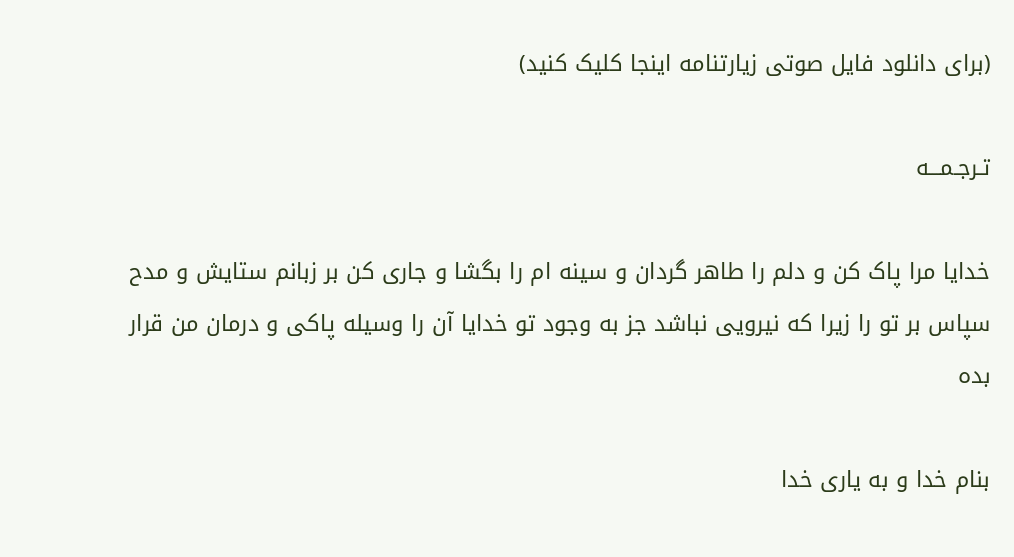(برای دانلود فایل صوتی زیارتنامه اینجا کلیک کنید)

تـرجـمـــه

خدایا مرا پاک کن و دلم را طاهر گردان و سینه ام را بگشا و جاری کن بر زبانم ستایش و مدح سپاس بر تو را زیرا که نیرویی نباشد جز به وجود تو خدایا آن را وسیله پاکی و درمان من قرار بده

بنام خدا و به یاری خدا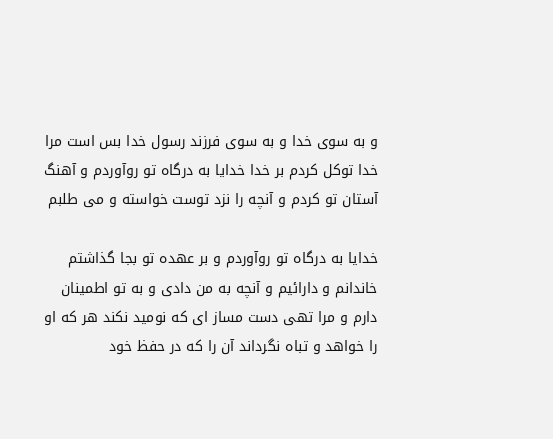و به سوی خدا و به سوی فرزند رسول خدا بس است مرا خدا توکل کردم بر خدا خدایا به درگاه تو روآوردم و آهنگ آستان تو کردم و آنچه را نزد توست خواسته و می طلبم

خدایا به درگاه تو روآوردم و بر عهده تو بجا گذاشتم خاندانم و دارائیم و آنچه به من دادی و به تو اطمینان دارم و مرا تهی دست مساز ای که نومید نکند هر که او را خواهد و تباه نگرداند آن را که در حفظ خود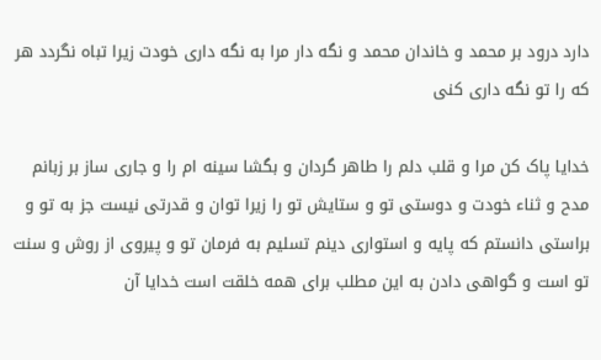دارد درود بر محمد و خاندان محمد و نگه دار مرا به نگه داری خودت زیرا تباه نگردد هر که را تو نگه داری کنی

خدایا پاک کن مرا و قلب دلم را طاهر گردان و بگشا سینه ام را و جاری ساز بر زبانم مدح و ثناء خودت و دوستی تو و ستایش تو را زیرا توان و قدرتی نیست جز به تو و براستی دانستم که پایه و استواری دینم تسلیم به فرمان تو و پیروی از روش و سنت تو است و گواهی دادن به این مطلب برای همه خلقت است خدایا آن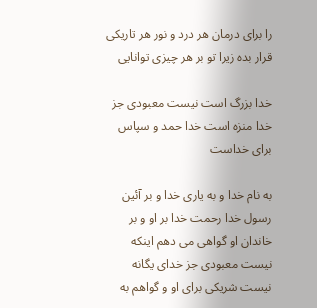را برای درمان هر درد و نور هر تاریکی قرار بده زیرا تو بر هر چیزی توانایی

خدا بزرگ است نیست معبودی جز خدا منزه است خدا حمد و سپاس برای خداست

به نام خدا و به یاری خدا و بر آئین رسول خدا رحمت خدا بر او و بر خاندان او گواهی می دهم اینکه نیست معبودی جز خدای یگانه نیست شریکی برای او و گواهم به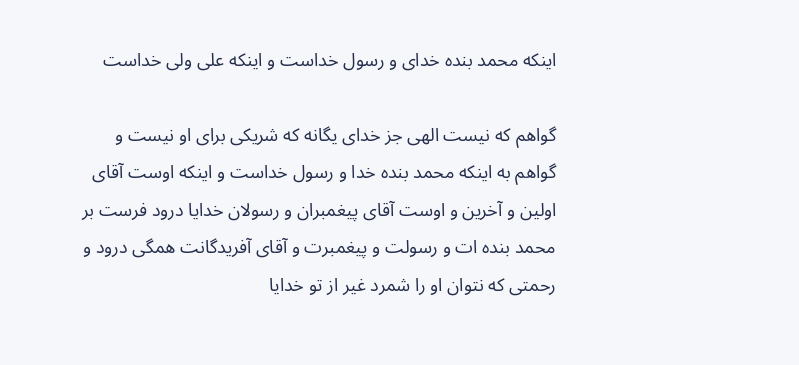اینکه محمد بنده خدای و رسول خداست و اینکه علی ولی خداست

گواهم که نیست الهی جز خدای یگانه که شریکی برای او نیست و گواهم به اینکه محمد بنده خدا و رسول خداست و اینکه اوست آقای اولین و آخرین و اوست آقای پیغمبران و رسولان خدایا درود فرست بر محمد بنده ات و رسولت و پیغمبرت و آقای آفریدگانت همگی درود و رحمتی که نتوان او را شمرد غیر از تو خدایا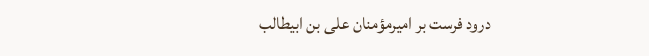درود فرست بر امیرمؤمنان علی بن ابیطالب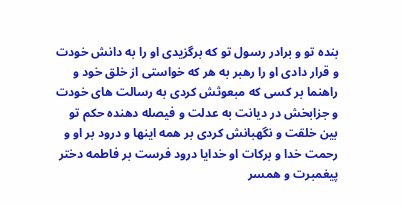بنده تو و برادر رسول تو که برگزیدی او را به دانش خودت و قرار دادی او را رهبر به هر که خواستی از خلق خود و راهنما بر کسی که مبعوثش کردی به رسالت های خودت و جزابخش در دیانت به عدلت و فیصله دهنده حکم تو بین خلقت و نگهبانش کردی بر همه اینها و درود بر او و رحمت خدا و برکات او خدایا درود فرست بر فاطمه دختر پیغمبرت و همسر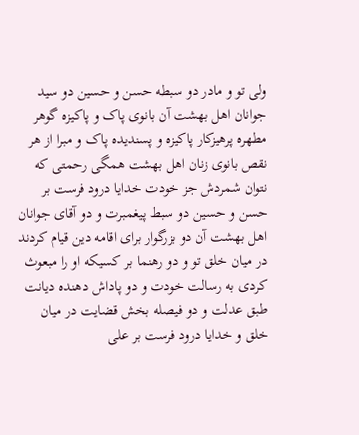ولی تو و مادر دو سبطه حسن و حسین دو سید جوانان اهل بهشت آن بانوی پاک و پاکیزه گوهر مطهره پرهیزکار پاکیزه و پسندیده پاک و مبرا از هر نقص بانوی زنان اهل بهشت همگی رحمتی که نتوان شمردش جز خودت خدایا درود فرست بر حسن و حسین دو سبط پیغمبرت و دو آقای جوانان اهل بهشت آن دو بزرگوار برای اقامه دین قیام کردند در میان خلق تو و دو رهنما بر کسیکه او را مبعوث کردی به رسالت خودت و دو پاداش دهنده دیانت طبق عدلت و دو فیصله بخش قضایت در میان خلق و خدایا درود فرست بر علی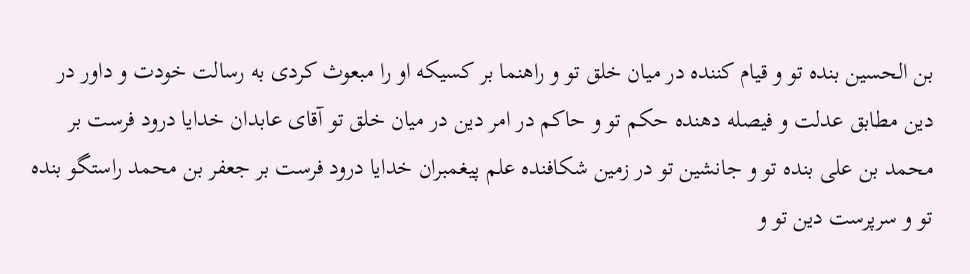بن الحسین بنده تو و قیام کننده در میان خلق تو و راهنما بر کسیکه او را مبعوث کردی به رسالت خودت و داور در دین مطابق عدلت و فیصله دهنده حکم تو و حاکم در امر دین در میان خلق تو آقای عابدان خدایا درود فرست بر محمد بن علی بنده تو و جانشین تو در زمین شکافنده علم پیغمبران خدایا درود فرست بر جعفر بن محمد راستگو بنده تو و سرپرست دین تو و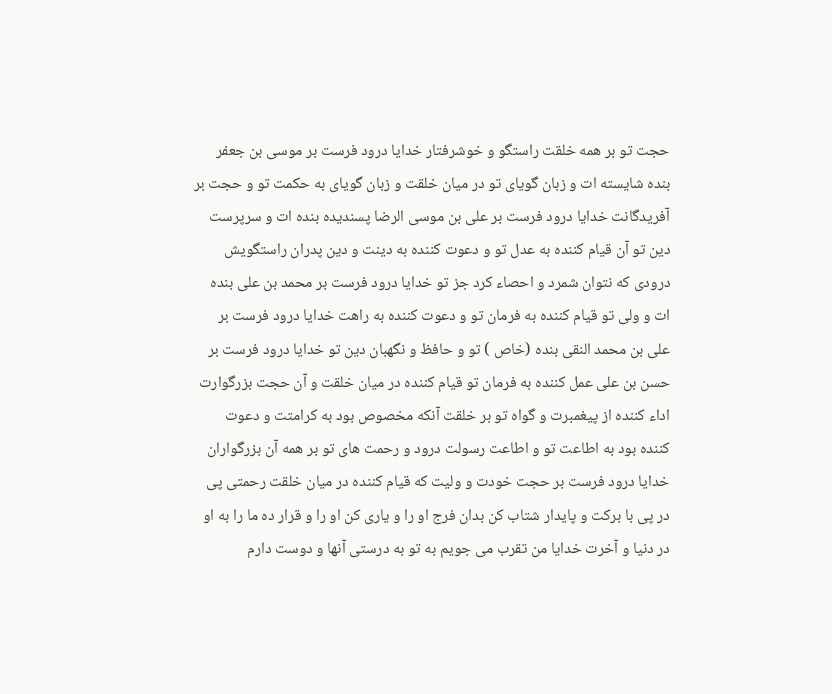حجت تو بر همه خلقت راستگو و خوشرفتار خدایا درود فرست بر موسی بن جعفر بنده شایسته ات و زبان گویای تو در میان خلقت و زبان گویای به حکمت تو و حجت بر آفریدگانت خدایا درود فرست بر علی بن موسی الرضا پسندیده بنده ات و سرپرست دین تو آن قیام کننده به عدل تو و دعوت کننده به دینت و دین پدران راستگویش درودی که نتوان شمرد و احصاء کرد جز تو خدایا درود فرست بر محمد بن علی بنده ات و ولی تو قیام کننده به فرمان تو و دعوت کننده به راهت خدایا درود فرست بر علی بن محمد النقی بنده (خاص ) تو و حافظ و نگهبان دین تو خدایا درود فرست بر حسن بن علی عمل کننده به فرمان تو قیام کننده در میان خلقت و آن حجت بزرگوارت اداء کننده از پیغمبرت و گواه تو بر خلقت آنکه مخصوص بود به کرامتت و دعوت کننده بود به اطاعت تو و اطاعت رسولت درود و رحمت های تو بر همه آن بزرگواران خدایا درود فرست بر حجت خودت و ولیت که قیام کننده در میان خلقت رحمتی پی در پی با برکت و پایدار شتاب کن بدان فرج او را و یاری کن او را و قرار ده ما را به او در دنیا و آخرت خدایا من تقرب می جویم به تو به درستی آنها و دوست دارم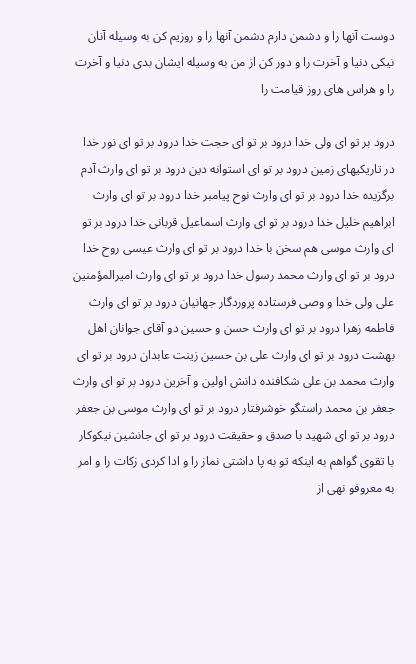دوست آنها را و دشمن دارم دشمن آنها را و روزیم کن به وسیله آنان نیکی دنیا و آخرت را و دور کن از من به وسیله ایشان بدی دنیا و آخرت را و هراس های روز قیامت را

درود بر تو ای ولی خدا درود بر تو ای حجت خدا درود بر تو ای نور خدا در تاریکیهای زمین درود بر تو ای استوانه دین درود بر تو ای وارث آدم برگزیده خدا درود بر تو ای وارث نوح پیامبر خدا درود بر تو ای وارث ابراهیم خلیل خدا درود بر تو ای وارث اسماعیل قربانی خدا درود بر تو ای وارث موسی هم سخن با خدا درود بر تو ای وارث عیسی روح خدا درود بر تو ای وارث محمد رسول خدا درود بر تو ای وارث امیرالمؤمنین علی ولی خدا و وصی فرستاده پروردگار جهانیان درود بر تو ای وارث فاطمه زهرا درود بر تو ای وارث حسن و حسین دو آقای جوانان اهل بهشت درود بر تو ای وارث علی بن حسین زینت عابدان درود بر تو ای وارث محمد بن علی شکافنده دانش اولین و آخرین درود بر تو ای وارث جعفر بن محمد راستگو خوشرفتار درود بر تو ای وارث موسی بن جعفر درود بر تو ای شهید با صدق و حقیقت درود بر تو ای جانشین نیکوکار با تقوی گواهم به اینکه تو به پا داشتی نماز را و ادا کردی زکات را و امر به معروفو نهی از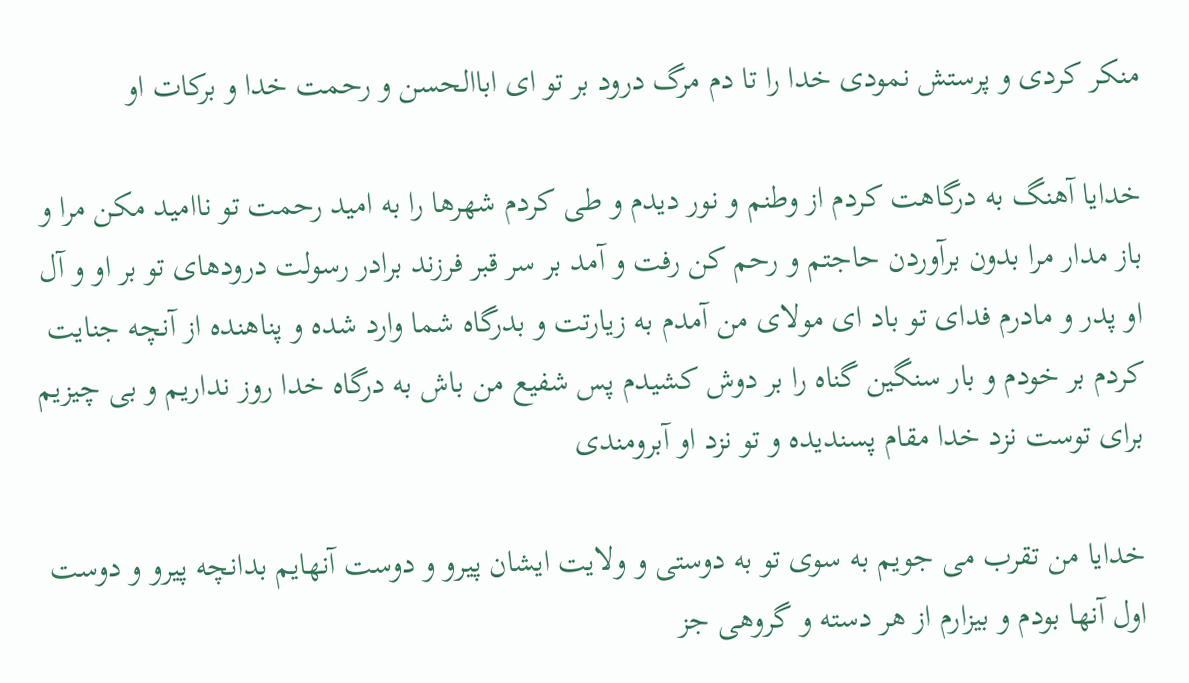منکر کردی و پرستش نمودی خدا را تا دم مرگ درود بر تو ای اباالحسن و رحمت خدا و برکات او

خدایا آهنگ به درگاهت کردم از وطنم و نور دیدم و طی کردم شهرها را به امید رحمت تو ناامید مکن مرا و باز مدار مرا بدون برآوردن حاجتم و رحم کن رفت و آمد بر سر قبر فرزند برادر رسولت درودهای تو بر او و آل او پدر و مادرم فدای تو باد ای مولای من آمدم به زیارتت و بدرگاه شما وارد شده و پناهنده از آنچه جنایت کردم بر خودم و بار سنگین گناه را بر دوش کشیدم پس شفیع من باش به درگاه خدا روز نداریم و بی چیزیم برای توست نزد خدا مقام پسندیده و تو نزد او آبرومندی

خدایا من تقرب می جویم به سوی تو به دوستی و ولایت ایشان پیرو و دوست آنهایم بدانچه پیرو و دوست اول آنها بودم و بیزارم از هر دسته و گروهی جز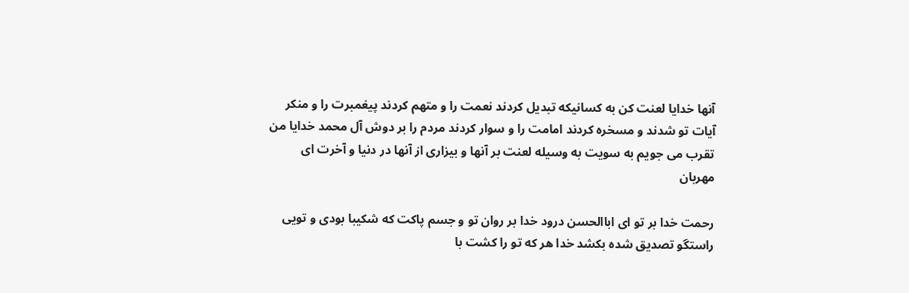آنها خدایا لعنت کن به کسانیکه تبدیل کردند نعمت را و متهم کردند پیغمبرت را و منکر آیات تو شدند و مسخره کردند امامت را و سوار کردند مردم را بر دوش آل محمد خدایا من تقرب می جویم به سویت به وسیله لعنت بر آنها و بیزاری از آنها در دنیا و آخرت ای مهربان

رحمت خدا بر تو ای اباالحسن درود خدا بر روان تو و جسم پاکت که شکیبا بودی و تویی راستگو تصدیق شده بکشد خدا هر که تو را کشت با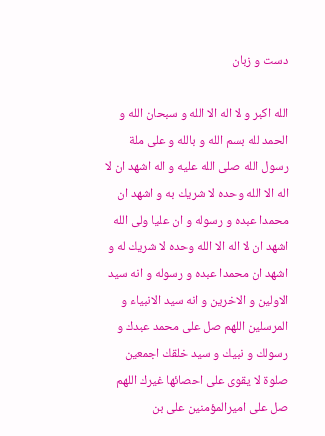دست و زبان

الله اكبر و لا اله الا الله و سبحان الله و الحمد لله بسم الله و بالله و علی ملة رسول الله صلی الله علیه و اله اشهد ان لا اله الا الله وحده لا شریك به و اشهد ان محمدا عبده و رسوله و ان علیا ولی الله اشهد ان لا اله الا الله وحده لا شریك له و اشهد ان محمدا عبده و رسوله و انه سید الاولین و الاخرین و انه سید الانبیاء و المرسلین اللهم صل علی محمد عبدك و رسولك و نبیك و سید خلقك اجمعین صلوة لا یقوی علی احصائها غیرك اللهم صل علی امیرالمؤمنین علی بن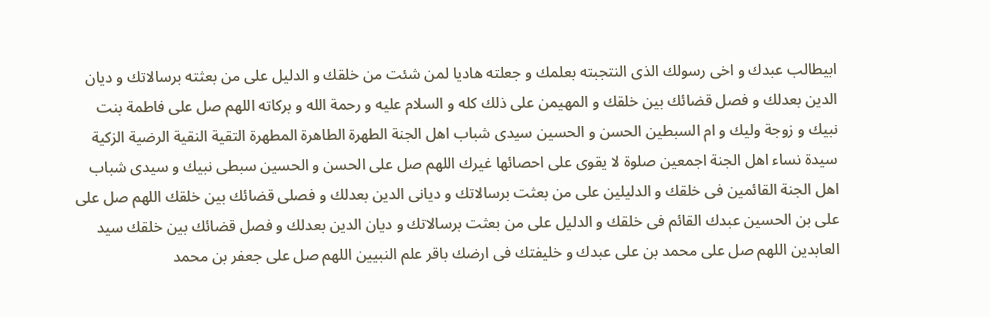ابیطالب عبدك و اخی رسولك الذی النتجبته بعلمك و جعلته هادیا لمن شئت من خلقك و الدلیل علی من بعثته برسالاتك و دیان الدین بعدلك و فصل قضائك بین خلقك و المهیمن علی ذلك كله و السلام علیه و رحمة الله و بركاته اللهم صل علی فاطمة بنت نبیك و زوجة ولیك و ام السبطین الحسن و الحسین سیدی شباب اهل الجنة الطهرة الطاهرة المطهرة التقیة النقیة الرضیة الزكیة سیدة نساء اهل الجنة اجمعین صلوة لا یقوی علی احصائها غیرك اللهم صل علی الحسن و الحسین سبطی نبیك و سیدی شباب اهل الجنة القائمین فی خلقك و الدلیلین علی من بعثت برسالاتك و دیانی الدین بعدلك و فصلی قضائك بین خلقك اللهم صل علی علی بن الحسین عبدك القائم فی خلقك و الدلیل علی من بعثت برسالاتك و دیان الدین بعدلك و فصل قضائك بین خلقك سید العابدین اللهم صل علی محمد بن علی عبدك و خلیفتك فی ارضك باقر علم النبیین اللهم صل علی جعفر بن محمد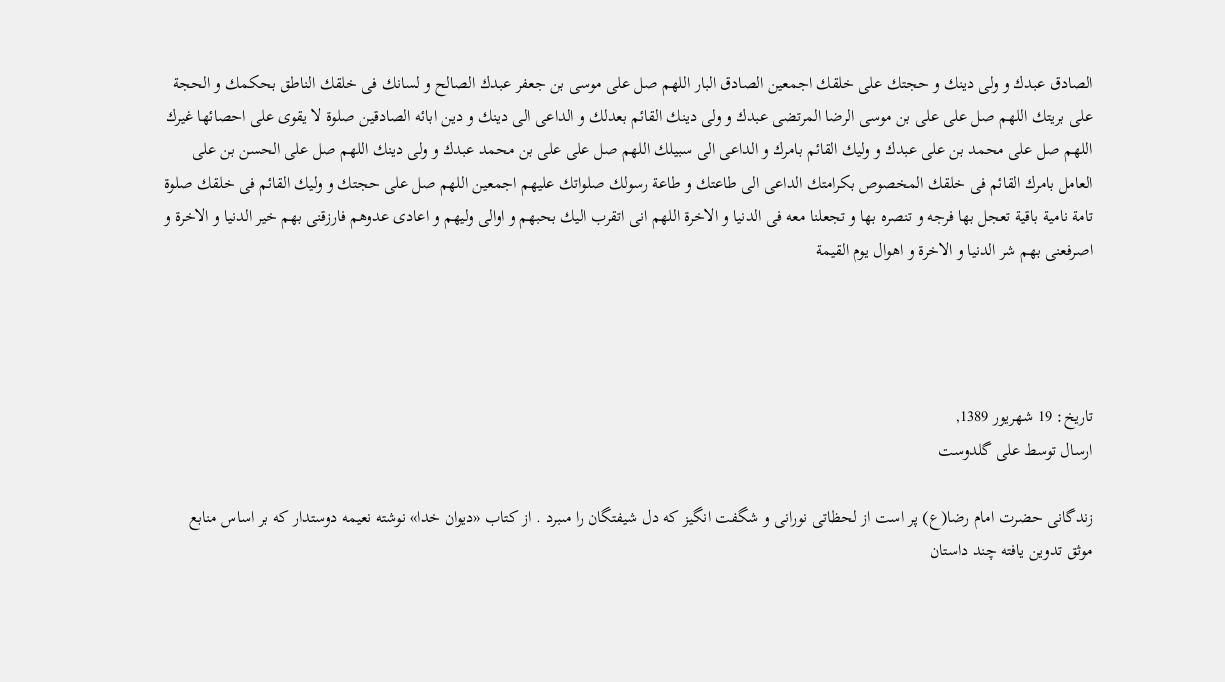الصادق عبدك و ولی دینك و حجتك علی خلقك اجمعین الصادق البار اللهم صل علی موسی بن جعفر عبدك الصالح و لسانك فی خلقك الناطق بحكمك و الحجة علی بریتك اللهم صل علی علی بن موسی الرضا المرتضی عبدك و ولی دینك القائم بعدلك و الداعی الی دینك و دین ابائه الصادقین صلوة لا یقوی علی احصائها غیرك اللهم صل علی محمد بن علی عبدك و ولیك القائم بامرك و الداعی الی سبیلك اللهم صل علی علی بن محمد عبدك و ولی دینك اللهم صل علی الحسن بن علی العامل بامرك القائم فی خلقك المخصوص بكرامتك الداعی الی طاعتك و طاعة رسولك صلواتك علیهم اجمعین اللهم صل علی حجتك و ولیك القائم فی خلقك صلوة تامة نامیة باقیة تعجل بها فرجه و تنصره بها و تجعلنا معه فی الدنیا و الاخرة اللهم انی اتقرب الیك بحبهم و اوالی ولیهم و اعادی عدوهم فارزقنی بهم خیر الدنیا و الاخرة و اصرفعنی بهم شر الدنیا و الاخرة و اهوال یوم القیمة




تاریخ: 19 شهريور 1389,
ارسال توسط علی گلدوست

زندگانى حضرت امام رضا(ع) پر است از لحظاتى نورانى و شگفت انگيز كه دل شيفتگان را مىبرد . از كتاب «ديوان خدا» نوشته نعيمه دوستدار كه بر اساس منابع موثق تدوين يافته چند داستان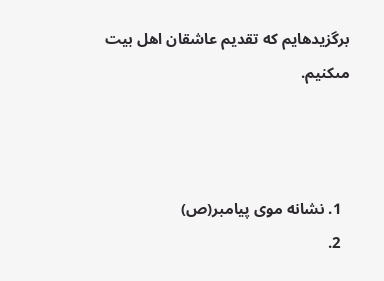برگزيدهايم كه تقديم عاشقان اهل بيت مىكنيم.



  1. نشانه موى پيامبر(ص)
  2.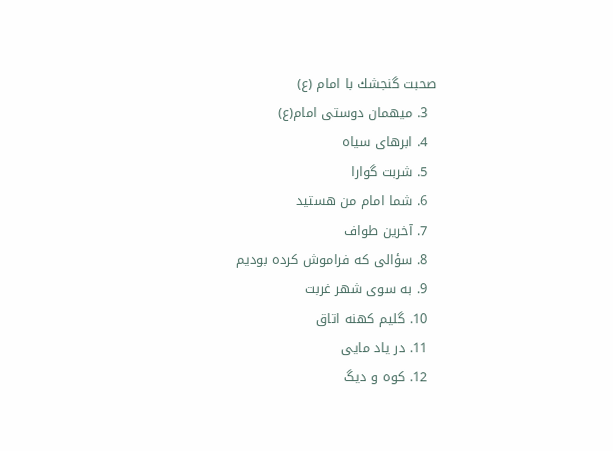صحبت گنجشك با امام (ع)
  3. ميهمان دوستى امام(ع)
  4. ابرهاى سياه
  5. شربت گوارا
  6. شما امام من هستيد
  7. آخرين طواف
  8. سؤالى كه فراموش كرده بوديم
  9. به سوى شهر غربت
  10. گليم كهنه اتاق
  11. در ياد مايى
  12. كوه و ديگ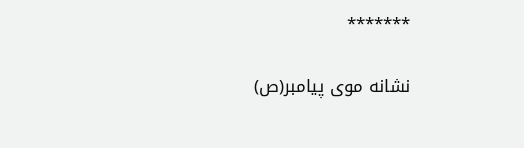*******

نشانه موى پيامبر(ص)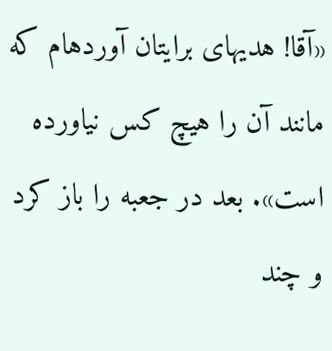«آقا! هديهاى برايتان آوردهام كه مانند آن را هيچ كس نياورده است». بعد در جعبه را باز كرد و چند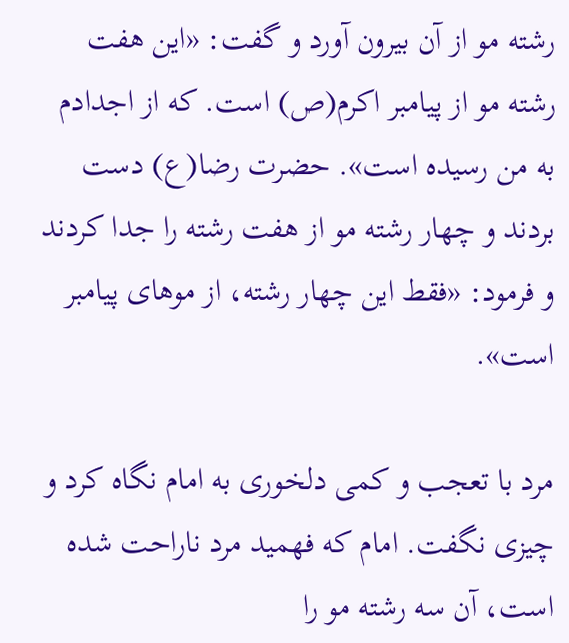رشته مو از آن بيرون آورد و گفت: «اين هفت رشته مو از پيامبر اكرم(ص) است. كه از اجدادم به من رسيده است». حضرت رضا(ع) دست بردند و چهار رشته مو از هفت رشته را جدا كردند و فرمود: «فقط اين چهار رشته، از موهاى پيامبر است».

مرد با تعجب و كمى دلخورى به امام نگاه كرد و چيزى نگفت. امام كه فهميد مرد ناراحت شده است، آن سه رشته مو را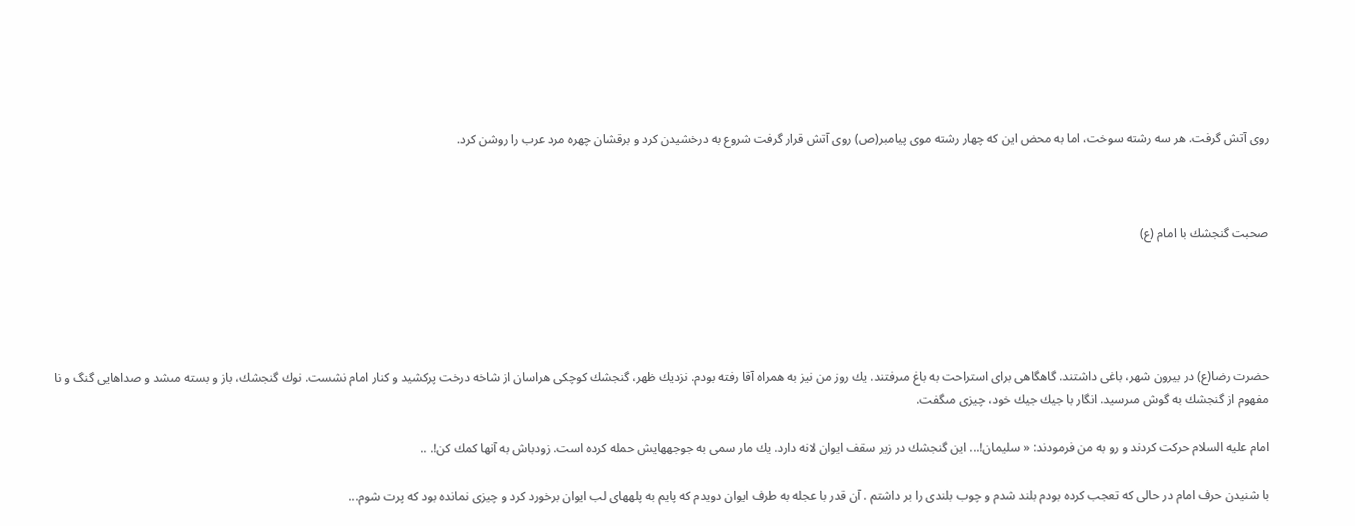روى آتش گرفت. هر سه رشته سوخت، اما به محض اين كه چهار رشته موى پيامبر(ص) روى آتش قرار گرفت شروع به درخشيدن كرد و برقشان چهره مرد عرب را روشن كرد.



صحبت گنجشك با امام (ع)





حضرت رضا(ع) در بيرون شهر، باغى داشتند. گاهگاهى براى استراحت به باغ مىرفتند. يك روز من نيز به همراه آقا رفته بودم. نزديك ظهر، گنجشك كوچكى هراسان از شاخه درخت پركشيد و كنار امام نشست. نوك گنجشك، باز و بسته مىشد و صداهايى گنگ و نا مفهوم از گنجشك به گوش مىرسيد. انگار با جيك جيك خود، چيزى مىگفت.

امام عليه السلام حركت كردند و رو به من فرمودند: « سليمان!... اين گنجشك در زير سقف ايوان لانه دارد. يك مار سمى به جوجههايش حمله كرده است. زودباش به آنها كمك كن!. ..

با شنيدن حرف امام در حالى كه تعجب كرده بودم بلند شدم و چوب بلندى را بر داشتم . آن قدر با عجله به طرف ايوان دويدم كه پايم به پلههاى لب ايوان برخورد كرد و چيزى نمانده بود كه پرت شوم...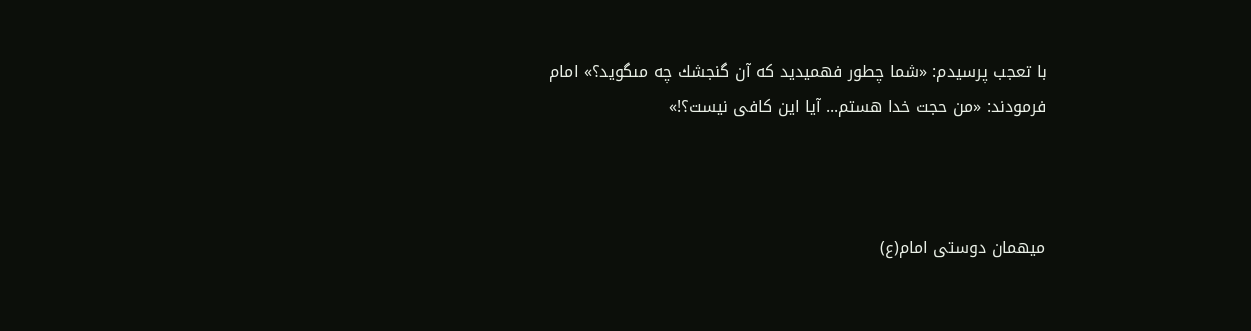با تعجب پرسيدم: «شما چطور فهميديد كه آن گنجشك چه مىگويد؟» امام فرمودند: «من حجت خدا هستم... آيا اين كافى نيست؟!»



ميهمان دوستى امام(ع)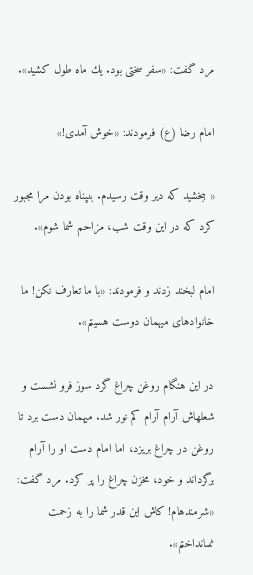مرد گفت: «سفر سختى بود. يك ماه طول كشيد».

امام رضا (ع) فرمودند: «خوش آمدى!»

« ببخشيد كه دير وقت رسيدم. بىپناه بودن مرا مجبور كرد كه در اين وقت شب، مزاحم شما شوم».

امام لبخند زدند و فرمودند: «با ما تعارف نكن! ما خانوادهاى ميهمان دوست هسيتم».

در اين هنگام روغن چراغ گرد سوز فرو نشست و شعلهاش آرام آرام كم نور شد. ميهمان دست برد تا روغن در چراغ بريزد، اما امام دست او را آرام برگرداند و خود، مخزن چراغ را پر كرد. مرد گفت: «شرمندهام! كاش اين قدر شما را به زحمت نمىانداختم».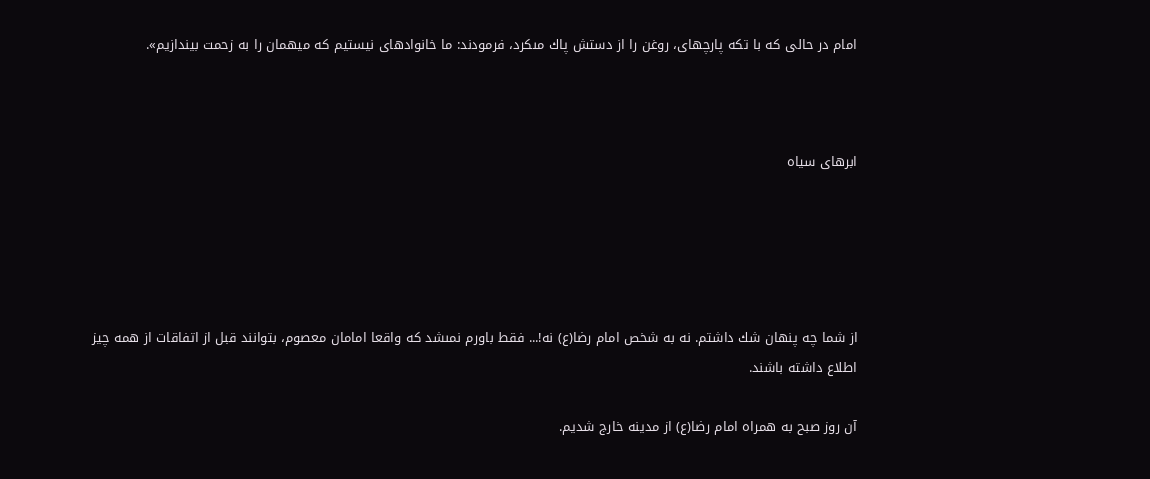امام در حالى كه با تكه پارچهاى، روغن را از دستش پاك مىكرد، فرمودند: ما خانوادهاى نيستيم كه ميهمان را به زحمت بيندازيم».



ابرهاى سياه





از شما چه پنهان شك داشتم. نه به شخص امام رضا(ع) نه!... فقط باورم نمىشد كه واقعا امامان معصوم، بتوانند قبل از اتفاقات از همه چيز اطلاع داشته باشند.

آن روز صبح به همراه امام رضا(ع) از مدينه خارج شديم.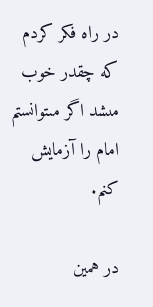در راه فكر كردم كه چقدر خوب مىشد اگر مىتوانستم امام را آزمايش كنم.

در همين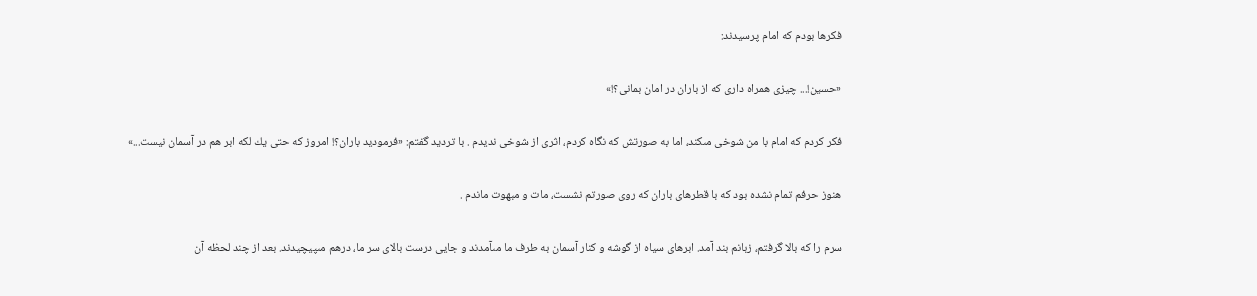فكرها بودم كه امام پرسيدند:

«حسين!... چيزى همراه دارى كه از باران در امان بمانى؟!»

فكر كردم كه امام با من شوخى مىكند، اما به صورتش كه نگاه كردم، اثرى از شوخى نديدم . با ترديد گفتم: «فرموديد باران؟! امروز كه حتى يك لكه ابر هم در آسمان نيست...»

هنوز حرفم تمام نشده بود كه با قطرهاى باران كه روى صورتم نشست، مات و مبهوت ماندم .

سرم را كه بالا گرفتم، زبانم بند آمد. ابرهاى سياه از گوشه و كنار آسمان به طرف ما مىآمدند و جايى درست بالاى سر ما، درهم مىپيچيدند. بعد از چند لحظه آن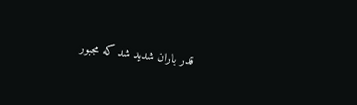قدر باران شديد شد كه مجبور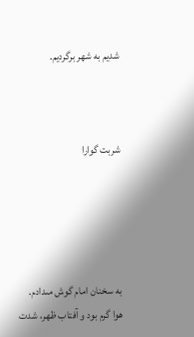شديم به شهر برگرديم.



شربت گوارا





به سخنان امام گوش مىدادم. هوا گرم بود و آفتاب ظهر، شدت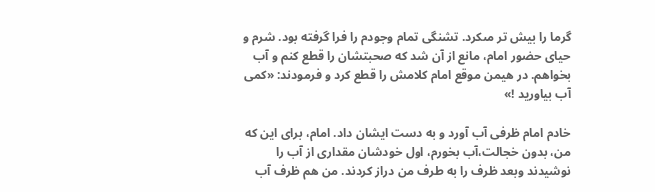گرما را بيش تر مىكرد. تشنگى تمام وجودم را فرا گرفته بود. شرم و حياى حضور امام، مانع از آن شد كه صحبتشان را قطع كنم و آب بخواهم. در هيمن موقع امام كلامش را قطع كرد و فرمودند: «كمى آب بياوريد !»

خادم امام ظرفى آب آورد و به دست ايشان داد. امام، براى اين كه من، بدون خجالت،آب بخورم، اول خودشان مقدارى از آب را نوشيدند وبعد ظرف را به طرف من دراز كردند. من هم ظرف آب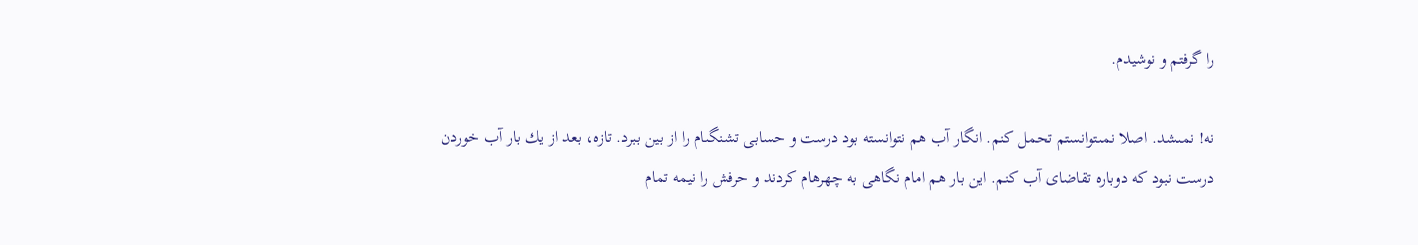را گرفتم و نوشيدم.

نه! نمىشد. اصلا نمىتوانستم تحمل كنم. انگار آب هم نتوانسته بود درست و حسابى تشنگىام را از بين ببرد. تازه، بعد از يك بار آب خوردن درست نبود كه دوباره تقاضاى آب كنم. اين بار هم امام نگاهى به چهرهام كردند و حرفش را نيمه تمام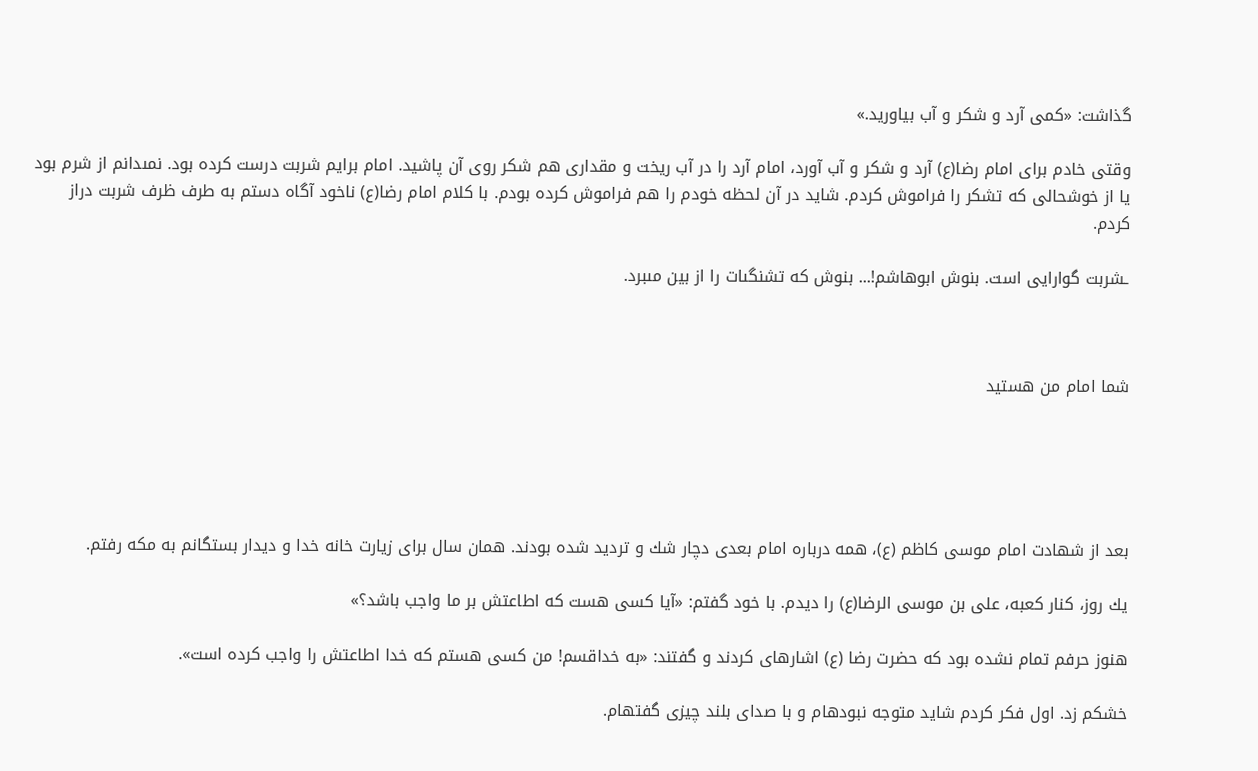گذاشت: «كمى آرد و شكر و آب بياوريد.»

وقتى خادم براى امام رضا(ع) آرد و شكر و آب آورد، امام آرد را در آب ريخت و مقدارى هم شكر روى آن پاشيد. امام برايم شربت درست كرده بود. نمىدانم از شرم بود يا از خوشحالى كه تشكر را فراموش كردم. شايد در آن لحظه خودم را هم فراموش كرده بودم. با كلام امام رضا(ع) ناخود آگاه دستم به طرف ظرف شربت دراز كردم.

ـشربت گوارايى است. بنوش ابوهاشم!... بنوش كه تشنگىات را از بين مىبرد.



شما امام من هستيد





بعد از شهادت امام موسى كاظم (ع)، همه درباره امام بعدى دچار شك و ترديد شده بودند. همان سال براى زيارت خانه خدا و ديدار بستگانم به مكه رفتم.

يك روز، كنار كعبه، على بن موسى الرضا(ع) را ديدم. با خود گفتم: «آيا كسى هست كه اطاعتش بر ما واجب باشد؟»

هنوز حرفم تمام نشده بود كه حضرت رضا (ع) اشارهاى كردند و گفتند: «به خداقسم! من كسى هستم كه خدا اطاعتش را واجب كرده است».

خشكم زد. اول فكر كردم شايد متوجه نبودهام و با صداى بلند چيزى گفتهام.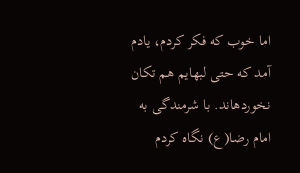اما خوب كه فكر كردم، يادم آمد كه حتى لبهايم هم تكان نخوردهاند. با شرمندگى به امام رضا(ع) نگاه كردم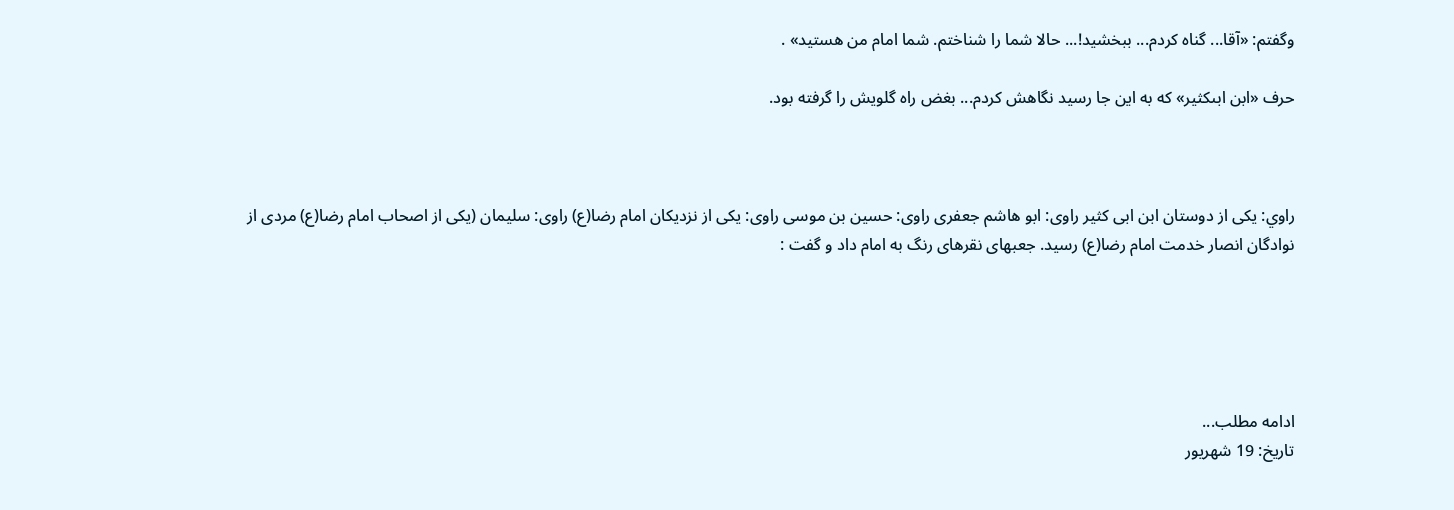وگفتم: «آقا... گناه كردم... ببخشيد!... حالا شما را شناختم. شما امام من هستيد» .

حرف «ابن ابىكثير» كه به اين جا رسيد نگاهش كردم... بغض راه گلويش را گرفته بود.



راوي: يكى از دوستان ابن ابى كثير راوى: ابو هاشم جعفرى راوى: حسين بن موسى راوى: يكى از نزديكان امام رضا(ع) راوى: سليمان (يكى از اصحاب امام رضا(ع) مردى از نوادگان انصار خدمت امام رضا(ع) رسيد. جعبهاى نقرهاى رنگ به امام داد و گفت :





ادامه مطلب...
تاریخ: 19 شهريور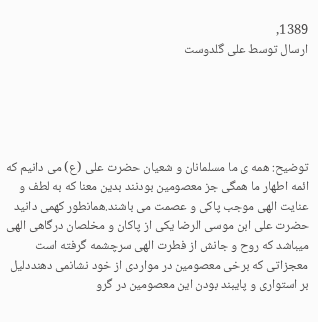1389,
ارسال توسط علی گلدوست





توضیح: همه ی ما مسلمانان و شعیان حضرت علی (ع) می دانیم که ائمه اطهار ما همگی جز معصومین بودنند بدین معنا که به لطف و عنایت الهی موجب پاکی و عصمت می باشند.همانطور کهمی دانید حضرت علی ابن موسی الرضا یکی از پاکان و مخلصان درگاهی الهی میباشد که روح و جانش از فطرت الهی سرچشمه گرفته است معجزاتی که برخی معصومین در مواردی از خود نشانمی دهنددلیل بر استواری و پایبند بودن این معصومین در گرو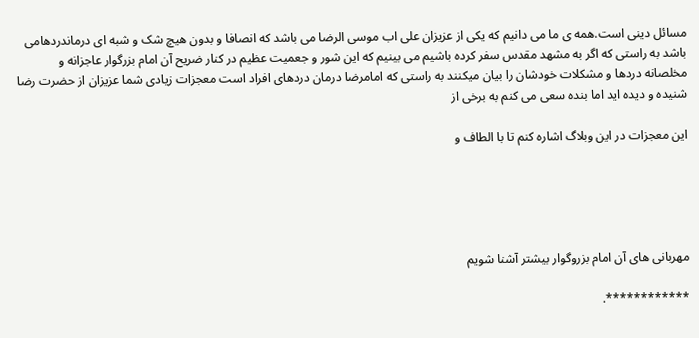مسائل دینی است.همه ی ما می دانیم که یکی از عزیزان علی اب موسی الرضا می باشد که انصافا و بدون هیچ شک و شبه ای درماندردهامی باشد به راستی که اگر به مشهد مقدس سفر کرده باشیم می بینیم که این شور و جعمیت عظیم در کنار ضریح آن امام بزرگوار عاجزانه و مخلصانه دردها و مشکلات خودشان را بیان میکنند به راستی که امامرضا درمان دردهای افراد است معجزات زیادی شما عزیزان از حضرت رضا شنیده و دیده اید اما بنده سعی می کنم به برخی از

این معجزات در این وبلاگ اشاره کنم تا با الطاف و





مهربانی های آن امام بزروگوار بیشتر آشنا شویم

************.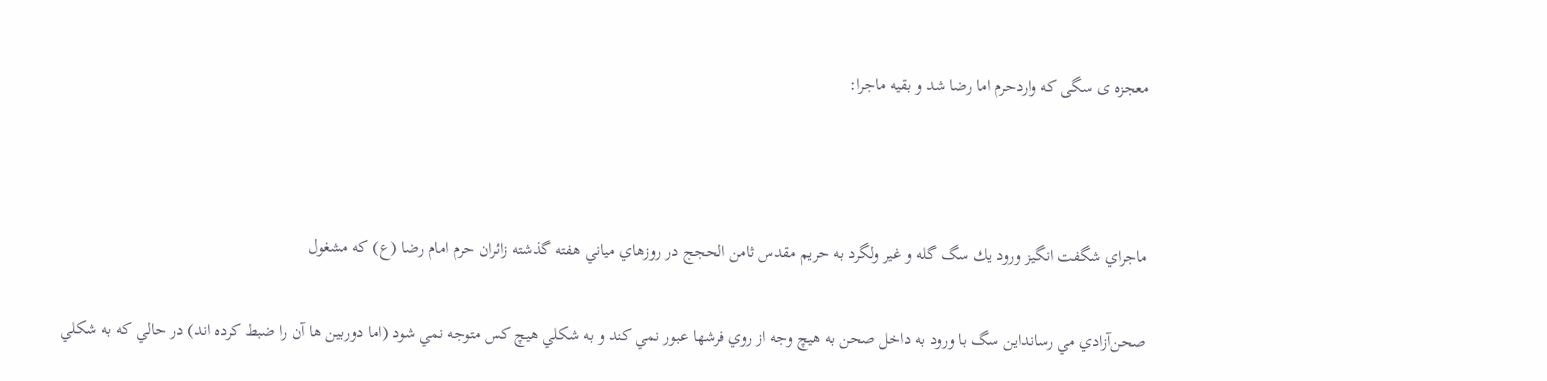معجزه ی سگی که واردحرم اما رضا شد و بقیه ماجرا:



ماجراي شگفت انگيز ورود يك سگ گله و غير ولگرد به حريم مقدس ثامن الحجج در روزهاي مياني هفته گذشته زائران حرم امام رضا (ع) كه مشغول

صحن‌آزادي مي رسانداين سگ با ورود به داخل صحن به هيچ وجه از روي فرشها عبور نمي كند و به شكلي هيچ كس متوجه نمي شود (اما دوربين ها آن را ضبط كرده اند) در حالي كه به شكلي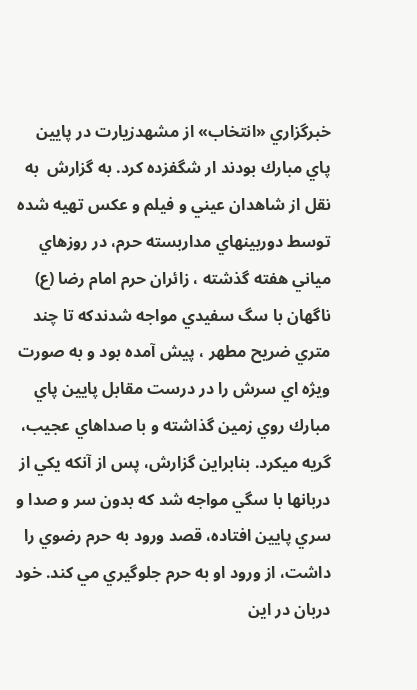خبرگزاري «انتخاب» از مشهدزيارت در پايين پاي مبارك بودند ار شگفزده كرد. به گزارش  به نقل از شاهدان عيني و فيلم و عكس تهيه شده توسط دوربينهاي مداربسته حرم، در روزهاي مياني هفته گذشته ، زائران حرم امام رضا (ع) ناگهان با سگ سفيدي مواجه شدندكه تا چند متري ضريح مطهر ، پيش آمده بود و به صورت ويژه اي سرش را در درست مقابل پايين پاي مبارك روي زمين گذاشته و با صداهاي عجيب، گريه ميكرد. بنابراين گزارش، پس از آنكه يكي از دربانها با سگي مواجه شد كه بدون سر و صدا و سري پايين افتاده، قصد ورود به حرم رضوي را داشت، از ورود او به حرم جلوگيري مي كند. خود دربان در اين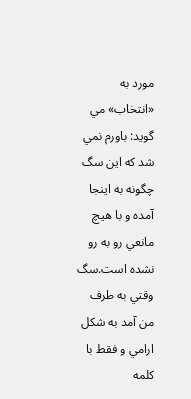مورد به «انتخاب» مي گويد: باورم نمي شد كه اين سگ چگونه به اينجا آمده و با هيچ مانعي رو به رو نشده است.سگ وقتي به طرف من آمد به شكل ارامي و فقط با كلمه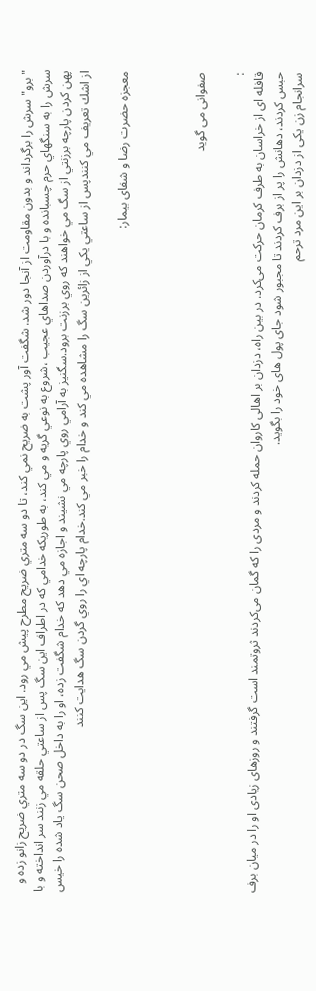"برو"سرش را برگرداند و بدون مقاومت از آنجا دور شد. شگفت آور پشت به ضريح نمي كند، تا دو سه متري ضريح مطرح پيش مي رود. اين سگ در دو سه متري ضريح زانو زده و سرش را به سنگهاي حرم چسبانده و با درآوردن صداهاي عجيب ،شروع به نوعي گريه و مي كند، به طوريكه خدامي كه در اطراف اين سگ پس از ساعتي حلقه مي زنند سر انداخته و با پهن كردن پارچه برزنتي از سگ مي خواهند كه روي برزنت برود.سگنيز به آرامي روي پارچه مي نشيند و اجازه مي دهد كه خدام شگفت زده، او را به داخل صحن سگ ياد شده را خيس از اشك تعريف مي كنندپس از ساعتي يكي از زائرين سگ را مشاهده مي كند و خدام را خبر مي كند.خدام پارچه اي را روي گردن سگ هدايت كنند

معجزه حضرت رضا و شفای بیمار:



صفوانی می گوید

:
قافله ای از خراسان به طرف کرمان حرکت می‌کرد. در بین راه، دزدان بر اهالی کاروان حمله کردند و مردی را که گمان می‌کردند ثروتمند است گرفتند و روزهای زیادی او را در میان برف حبس کردند، دهانش را پر از برف کردند تا مجبور شود جای پول های خود را بگوید.
سرانجام زن یکی از دزدان بر این مرد ترحم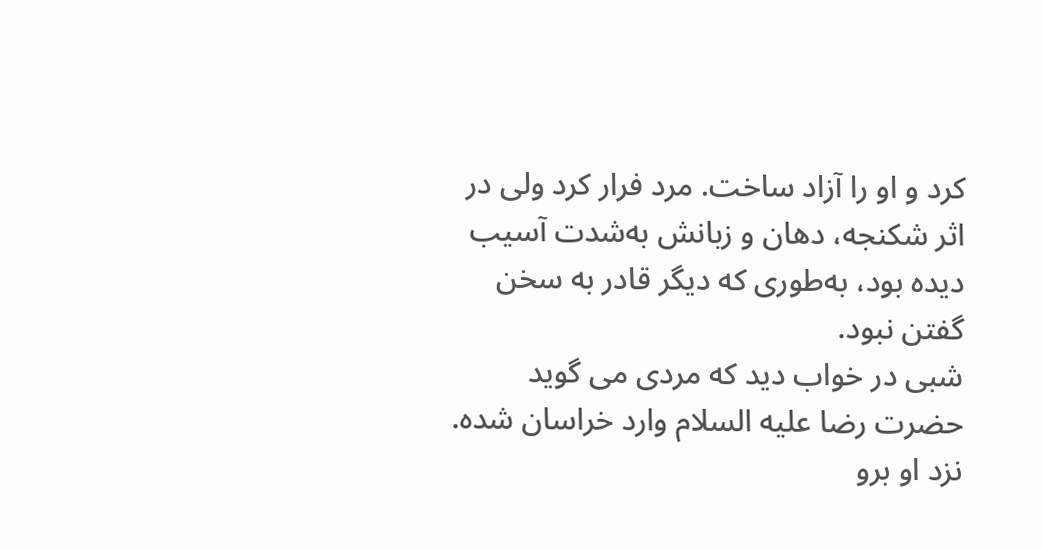کرد و او را آزاد ساخت. مرد فرار کرد ولی در اثر شکنجه، دهان و زبانش به‌شدت آسیب دیده بود، به‌طوری که دیگر قادر به سخن گفتن نبود.
شبی در خواب دید که مردی می گوید
حضرت رضا علیه السلام وارد خراسان شده. نزد او برو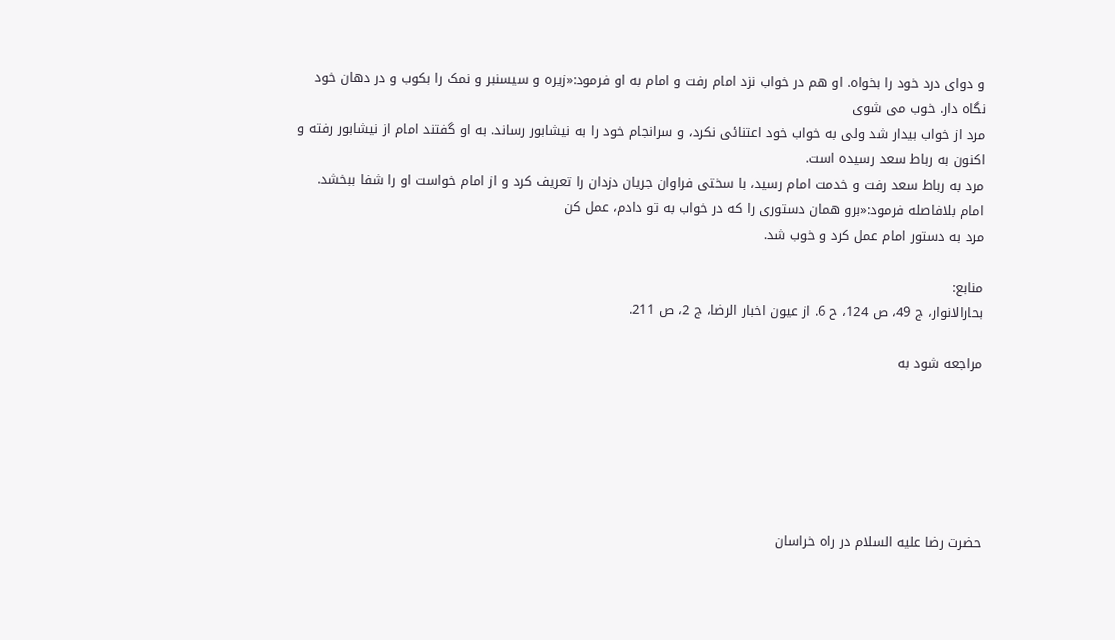و دوای درد خود را بخواه. او هم در خواب نزد امام رفت و امام به او فرمود:«زیره و سیسنبر و نمک را بکوب و در دهان خود نگاه دار. خوب می شوی
مرد از خواب بیدار شد ولی به خواب خود اعتنائی نکرد، و سرانجام خود را به نیشابور رساند. به او گفتند امام از نیشابور رفته و اکنون به رباط سعد رسیده است.
مرد به رباط سعد رفت و خدمت امام رسید، با سختی فراوان جریان دزدان را تعریف کرد و از امام خواست او را شفا ببخشد.
امام بلافاصله فرمود:«برو همان دستوری را که در خواب به تو دادم، عمل کن
مرد به دستور امام عمل کرد و خوب شد.

منابع:
بحارالانوار، ج 49، ص 124، ح 6. از عیون اخبار الرضا، ج 2، ص 211.

مراجعه شود به






حضرت رضا علیه السلام در راه خراسان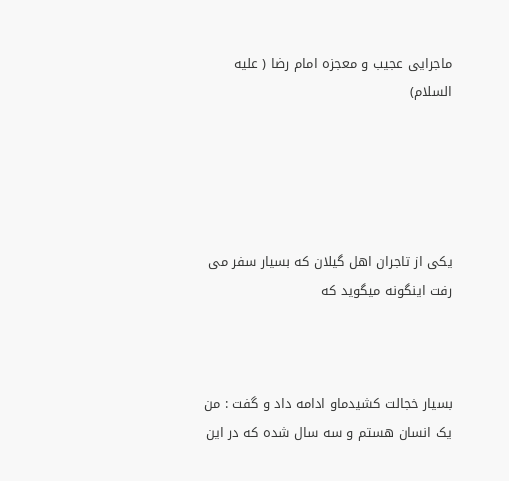ماجرایی عجیب و معجزه امام رضا ( علیه السلام)





یکی از تاجران اهل گیلان که بسیار سفر می رفت اینگونه میگوید که



بسیار خجالت کشیدماو ادامه داد و گفت : من یک انسان هستم و سه سال شده که در این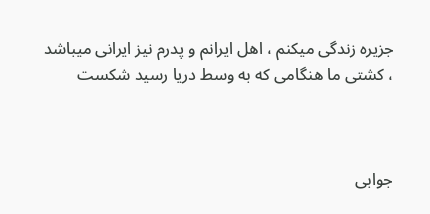جزیره زندگی میکنم ، اهل ایرانم و پدرم نیز ایرانی میباشد ، کشتی ما هنگامی که به وسط دریا رسید شکست



جوابی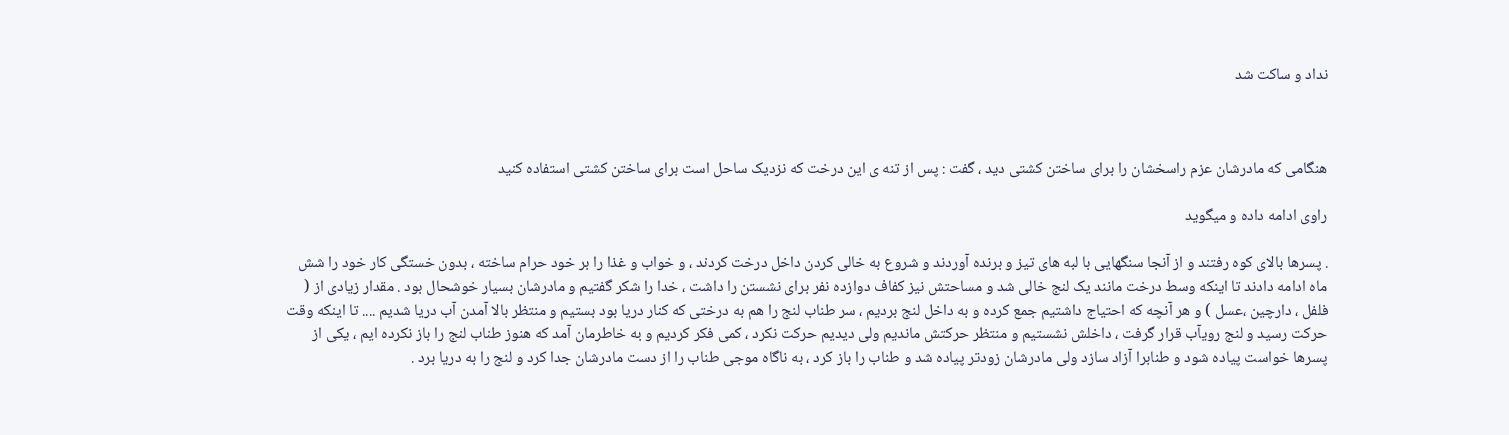نداد و ساکت شد



هنگامی که مادرشان عزم راسخشان را برای ساختن کشتی دید ، گفت : پس از تنه ی این درخت که نزدیک ساحل است برای ساختن کشتی استفاده کنید

راوی ادامه داده و میگوید

. پسرها بالای کوه رفتند و از آنجا سنگهایی با لبه های تیز و برنده آوردند و شروع به خالی کردن داخل درخت کردند ، و خواب و غذا را بر خود حرام ساخته ، بدون خستگی کار خود را شش ماه ادامه دادند تا اینکه وسط درخت مانند یک لنج خالی شد و مساحتش نیز کفاف دوازده نفر برای نشستن را داشت ، خدا را شکر گفتیم و مادرشان بسیار خوشحال بود . مقدار زیادی از ( فلفل ، دارچین ،عسل ) و هر آنچه که احتیاج داشتیم جمع کرده و به داخل لنج بردیم ، سر طناب لنج را هم به درختی که کنار دریا بود بستیم و منتظر بالا آمدن آب دریا شدیم .... تا اینکه وقت حرکت رسید و لنج رویآب قرار گرفت ، داخلش نشستیم و منتظر حرکتش ماندیم ولی دیدیم حرکت نکرد ، کمی فکر کردیم و به خاطرمان آمد که هنوز طناب لنج را باز نکرده ایم ، یکی از پسرها خواست پیاده شود و طنابرا آزاد سازد ولی مادرشان زودتر پیاده شد و طناب را باز کرد ، به ناگاه موجی طناب را از دست مادرشان جدا کرد و لنج را به دریا برد .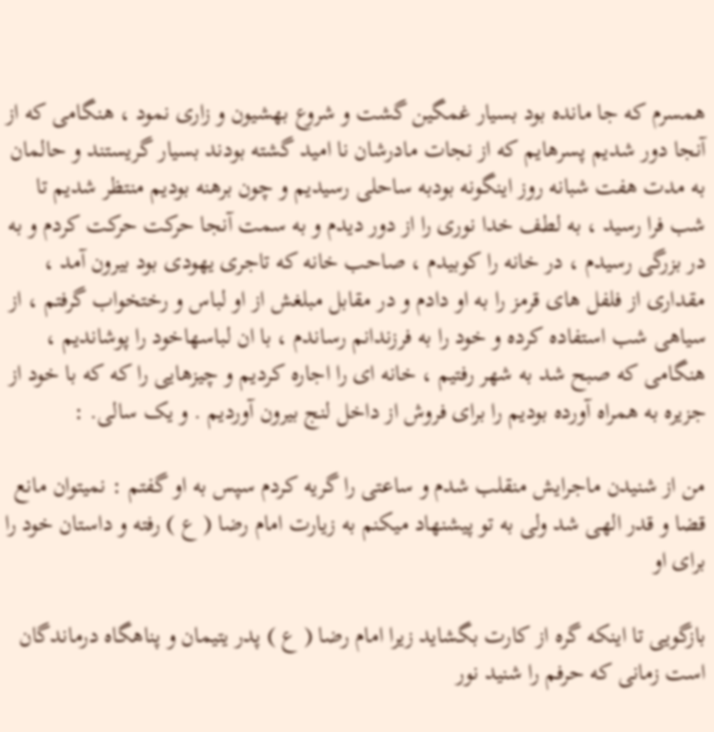همسرم که جا مانده بود بسیار غمگین گشت و شروع بهشیون و زاری نمود ، هنگامی که از آنجا دور شدیم پسرهایم که از نجات مادرشان نا امید گشته بودند بسیار گریستند و حالمان به مدت هفت شبانه روز اینگونه بودبه ساحلی رسیدیم و چون برهنه بودیم منتظر شدیم تا شب فرا رسید ، به لطف خدا نوری را از دور دیدم و به سمت آنجا حرکت حرکت کردم و به در بزرگی رسیدم ، در خانه را کوبیدم ، صاحب خانه که تاجری یهودی بود بیرون آمد ، مقداری از فلفل های قرمز را به او دادم و در مقابل مبلغش از او لباس و رختخواب گرفتم ، از سیاهی شب استفاده کرده و خود را به فرزندانم رساندم ، با ان لباسهاخود را پوشاندیم ، هنگامی که صبح شد به شهر رفتیم ، خانه ای را اجاره کردیم و چیزهایی را که که با خود از جزیره به همراه آورده بودیم را برای فروش از داخل لنج بیرون آوردیم . و یک سالی. :

من از شنیدن ماجرایش منقلب شدم و ساعتی را گریه کردم سپس به او گفتم : نمیتوان مانع قضا و قدر الهی شد ولی به تو پیشنهاد میکنم به زیارت امام رضا ( ع ) رفته و داستان خود را برای او

بازگویی تا اینکه گره از کارت بگشاید زیرا امام رضا ( ع ) پدر یتیمان و پناهگاه درماندگان است زمانی که حرفم را شنید نور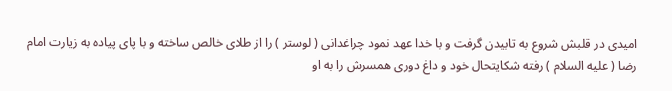امیدی در قلبش شروع به تابیدن گرفت و با خدا عهد نمود چراغدانی ( لوستر ) را از طلای خالص ساخته و با پای پیاده به زیارت امام رضا ( علیه السلام ) رفته شکایتحال خود و داغ دوری همسرش را به او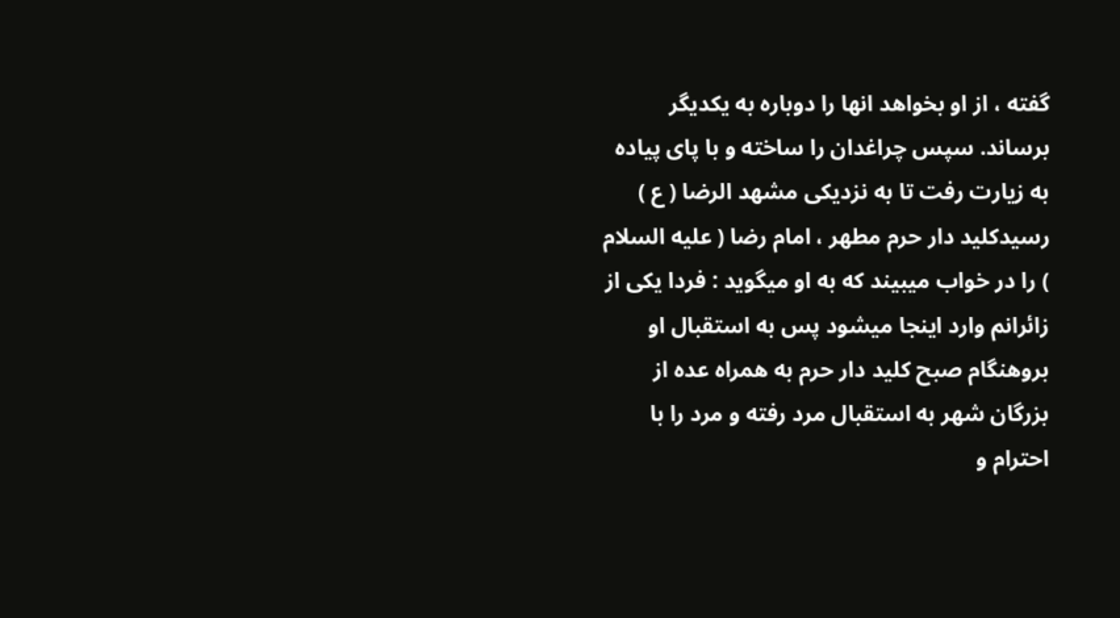گفته ، از او بخواهد انها را دوباره به یکدیگر برساند. سپس چراغدان را ساخته و با پای پیاده به زیارت رفت تا به نزدیکی مشهد الرضا ( ع ) رسیدکلید دار حرم مطهر ، امام رضا ( علیه السلام ) را در خواب میبیند که به او میگوید : فردا یکی از زائرانم وارد اینجا میشود پس به استقبال او بروهنگام صبح کلید دار حرم به همراه عده از بزرگان شهر به استقبال مرد رفته و مرد را با احترام و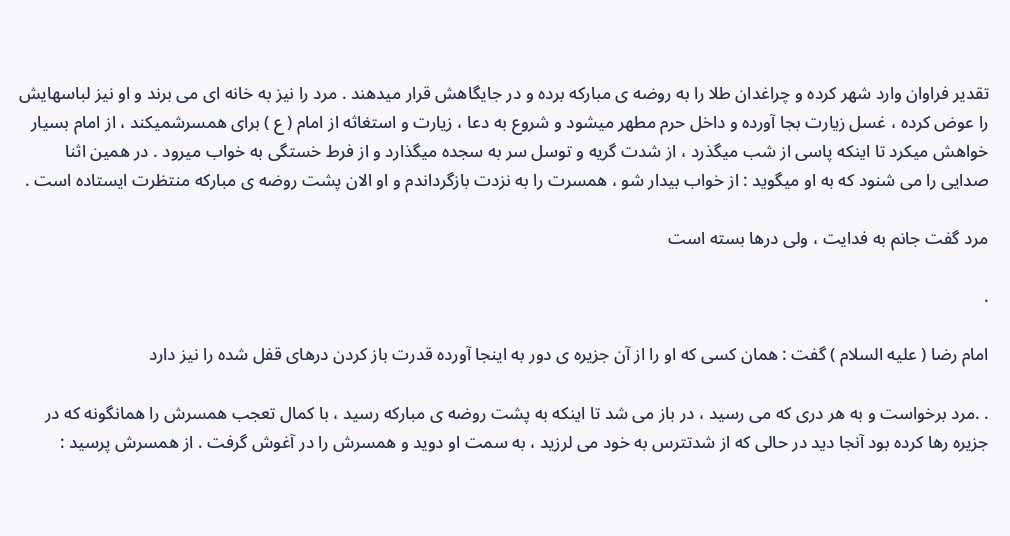تقدیر فراوان وارد شهر کرده و چراغدان طلا را به روضه ی مبارکه برده و در جایگاهش قرار میدهند . مرد را نیز به خانه ای می برند و او نیز لباسهایش را عوض کرده ، غسل زیارت بجا آورده و داخل حرم مطهر میشود و شروع به دعا ، زیارت و استغاثه از امام ( ع ) برای همسرشمیکند ، از امام بسیار خواهش میکرد تا اینکه پاسی از شب میگذرد ، از شدت گریه و توسل سر به سجده میگذارد و از فرط خستگی به خواب میرود . در همین اثنا صدایی را می شنود که به او میگوید : از خواب بیدار شو ، همسرت را به نزدت بازگرداندم و او الان پشت روضه ی مبارکه منتظرت ایستاده است .

مرد گفت جانم به فدایت ، ولی درها بسته است

.

امام رضا ( علیه السلام ) گفت : همان کسی که او را از آن جزیره ی دور به اینجا آورده قدرت باز کردن درهای قفل شده را نیز دارد

. .مرد برخواست و به هر دری که می رسید ، در باز می شد تا اینکه به پشت روضه ی مبارکه رسید ، با کمال تعجب همسرش را همانگونه که در جزیره رها کرده بود آنجا دید در حالی که از شدتترس به خود می لرزید ، به سمت او دوید و همسرش را در آغوش گرفت . از همسرش پرسید :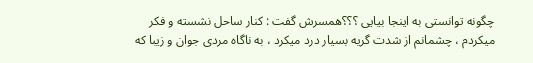چگونه توانستی به اینجا بیایی ؟؟؟همسرش گفت : کنار ساحل نشسته و فکر میکردم ، چشمانم از شدت گریه بسیار درد میکرد ، به ناگاه مردی جوان و زیبا که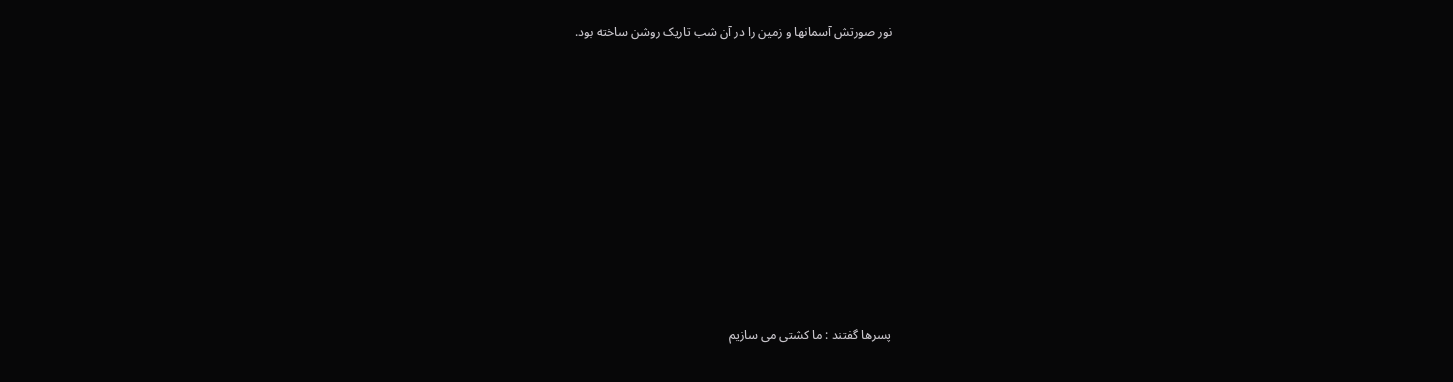نور صورتش آسمانها و زمین را در آن شب تاریک روشن ساخته بود.










پسرها گفتند : ما کشتی می سازیم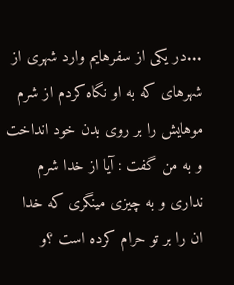...در یکی از سفرهایم وارد شهری از شهرهای که به او نگاه کردم از شرم موهایش را بر روی بدن خود انداخت و به من گفت : آیا از خدا شرم نداری و به چیزی مینگری که خدا ان را بر تو حرام کرده است ؟و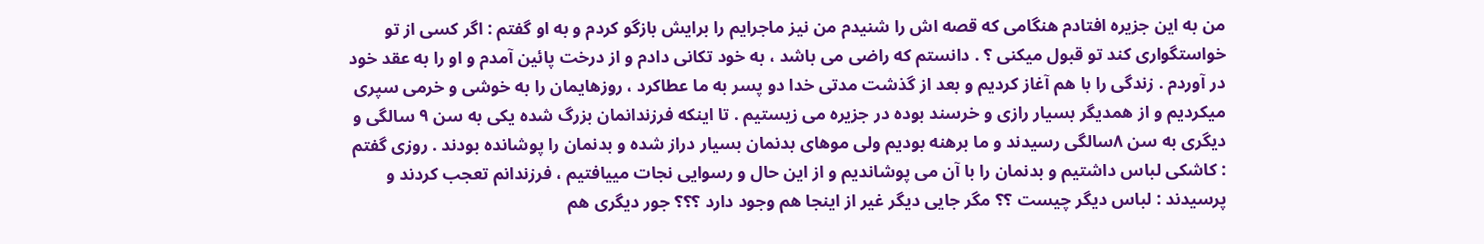من به این جزیره افتادم هنگامی که قصه اش را شنیدم من نیز ماجرایم را برایش بازگو کردم و به او گفتم : اگر کسی از تو خواستگواری کند تو قبول میکنی ؟ . دانستم که راضی می باشد ، به خود تکانی دادم و از درخت پائین آمدم و او را به عقد خود در آوردم . زندگی را با هم آغاز کردیم و بعد از گذشت مدتی خدا دو پسر به ما عطاکرد ، روزهایمان را به خوشی و خرمی سپری میکردیم و از همدیگر بسیار رازی و خرسند بوده در جزیره می زیستیم . تا اینکه فرزندانمان بزرگ شده یکی به سن ۹ سالگی و دیگری به سن ۸سالگی رسیدند و ما برهنه بودیم ولی موهای بدنمان بسیار دراز شده و بدنمان را پوشانده بودند . روزی گفتم : کاشکی لباس داشتیم و بدنمان را با آن می پوشاندیم و از این حال و رسوایی نجات مییافتیم ، فرزندانم تعجب کردند و پرسیدند : لباس دیگر چیست ؟؟ مگر جایی دیگر غیر از اینجا هم وجود دارد ؟؟؟ جور دیگری هم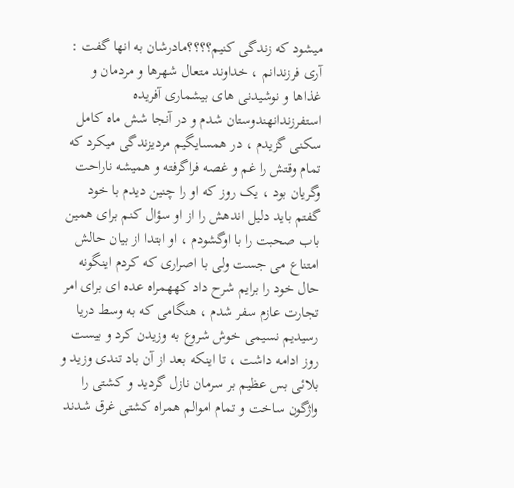میشود که زندگی کنیم؟؟؟؟مادرشان به انها گفت : آری فرزندانم ، خداوند متعال شهرها و مردمان و غذاها و نوشیدنی های بیشماری آفریده استفرزندانهندوستان شدم و در آنجا شش ماه کامل سکنی گزیدم ، در همسایگیم مردیزندگی میکرد که تمام وقتش را غم و غصه فراگرفته و همیشه ناراحت وگریان بود ، یک روز که او را چنین دیدم با خود گفتم باید دلیل اندهش را از او سؤال کنم برای همین باب صحبت را با اوگشودم ، او ابتدا از بیان حالش امتناع می جست ولی با اصراری که کردم اینگونه حال خود را برایم شرح داد کههمراه عده ای برای امر تجارت عازم سفر شدم ، هنگامی که به وسط دریا رسیدیم نسیمی خوش شروع به وزیدن کرد و بیست روز ادامه داشت ، تا اینکه بعد از آن باد تندی وزید و بلائی بس عظیم بر سرمان نازل گردید و کشتی را واژگون ساخت و تمام اموالم همراه کشتی غرق شدند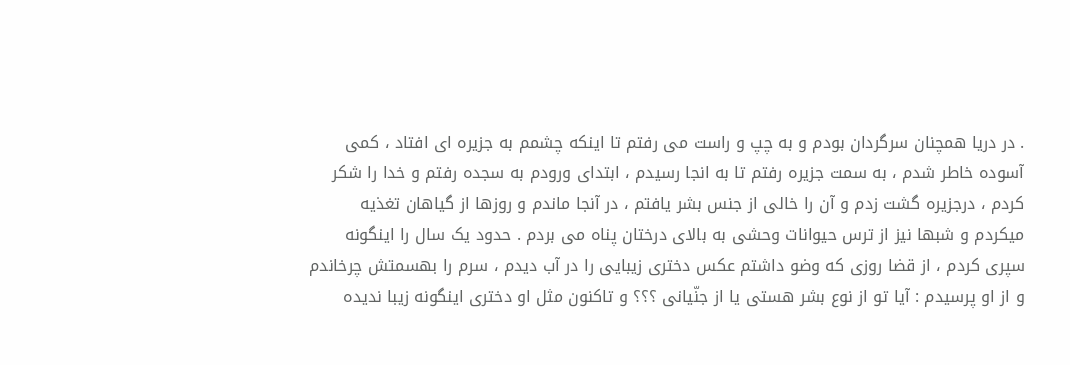. در دریا همچنان سرگردان بودم و به چپ و راست می رفتم تا اینکه چشمم به جزیره ای افتاد ، کمی آسوده خاطر شدم ، به سمت جزیره رفتم تا به انجا رسیدم ، ابتدای ورودم به سجده رفتم و خدا را شکر کردم ، درجزیره گشت زدم و آن را خالی از جنس بشر یافتم ، در آنجا ماندم و روزها از گیاهان تغذیه میکردم و شبها نیز از ترس حیوانات وحشی به بالای درختان پناه می بردم . حدود یک سال را اینگونه سپری کردم ، از قضا روزی که وضو داشتم عکس دختری زیبایی را در آب دیدم ، سرم را بهسمتش چرخاندم و از او پرسیدم : آیا تو از نوع بشر هستی یا از جنّیانی ؟؟؟ و تاکنون مثل او دختری اینگونه زیبا ندیده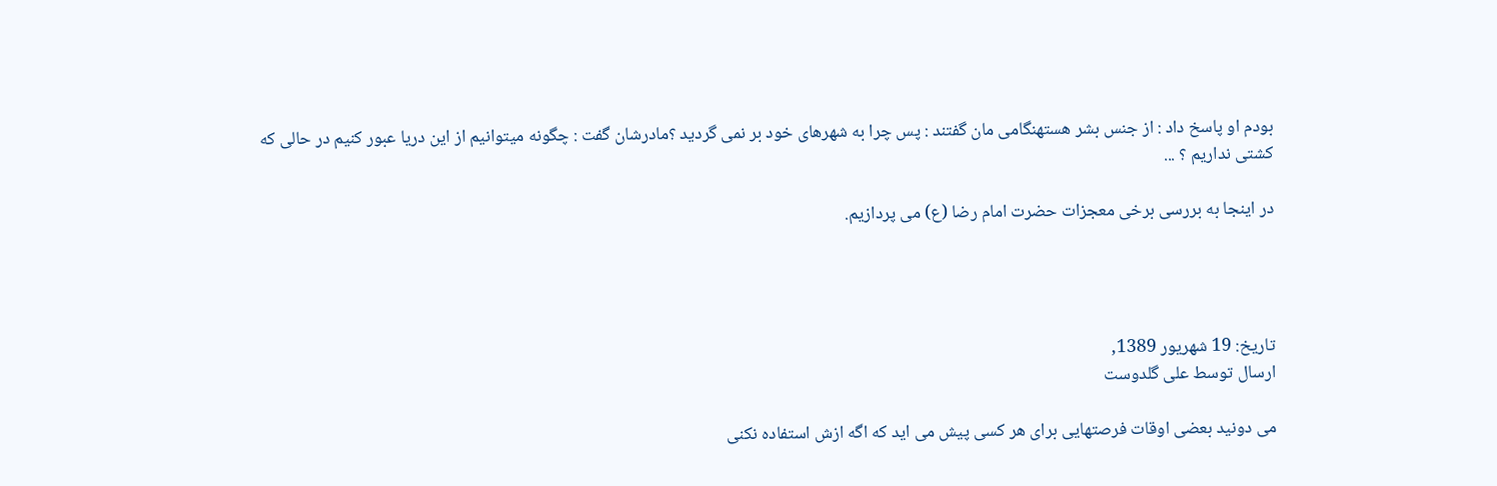بودم او پاسخ داد : از جنس بشر هستهنگامی مان گفتند : پس چرا به شهرهای خود بر نمی گردید ؟مادرشان گفت : چگونه میتوانیم از این دریا عبور کنیم در حالی که کشتی نداریم ؟ ...

در اینجا به بررسی برخی معجزات حضرت امام رضا (ع) می پردازیم.




تاریخ: 19 شهريور 1389,
ارسال توسط علی گلدوست

می دونید بعضی اوقات فرصتهایی برای هر کسی پیش می اید که اگه ازش استفاده نکنی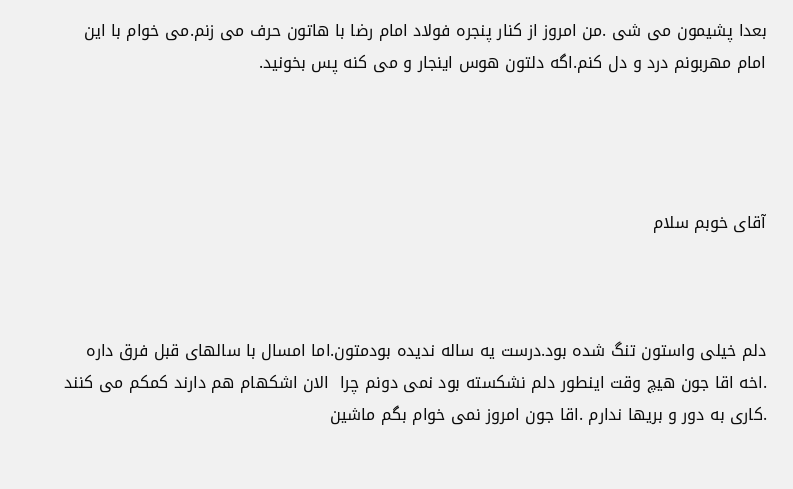بعدا پشیمون می شی .من امروز از کنار پنجره فولاد امام رضا با هاتون حرف می زنم.می خوام با این امام مهربونم درد و دل کنم.اگه دلتون هوس اینجار و می کنه پس بخونید.




آقای خوبم سلام



دلم خیلی واستون تنگ شده بود.درست یه ساله ندیده بودمتون.اما امسال با سالهای قبل فرق داره .اخه اقا جون هیچ وقت اینطور دلم نشکسته بود نمی دونم چرا  الان اشکهام هم دارند کمکم می کنند .کاری به دور و بریها ندارم .اقا جون امروز نمی خوام بگم ماشین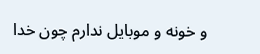و خونه و موبایل ندارم چون خدا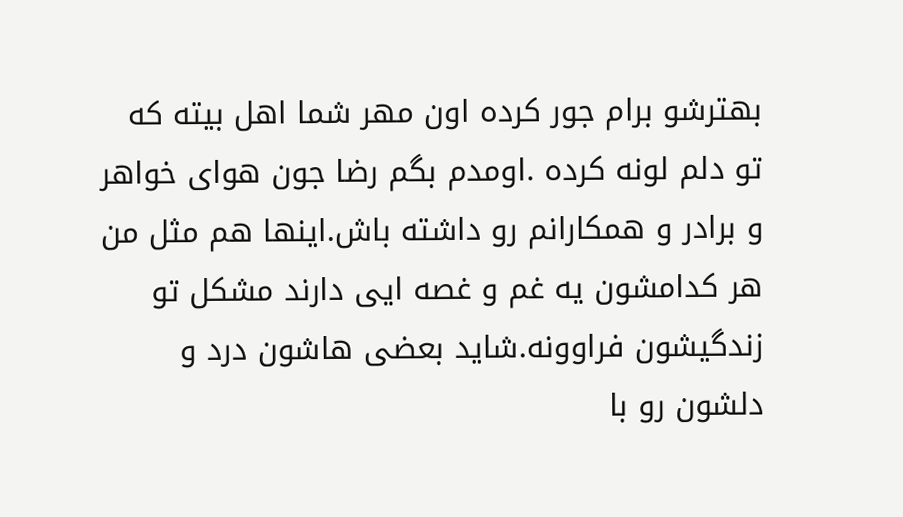بهترشو برام جور کرده اون مهر شما اهل بیته که تو دلم لونه کرده .اومدم بگم رضا جون هوای خواهر و برادر و همکارانم رو داشته باش.اینها هم مثل من هر کدامشون یه غم و غصه ایی دارند مشکل تو زندگیشون فراوونه.شاید بعضی هاشون درد و دلشون رو با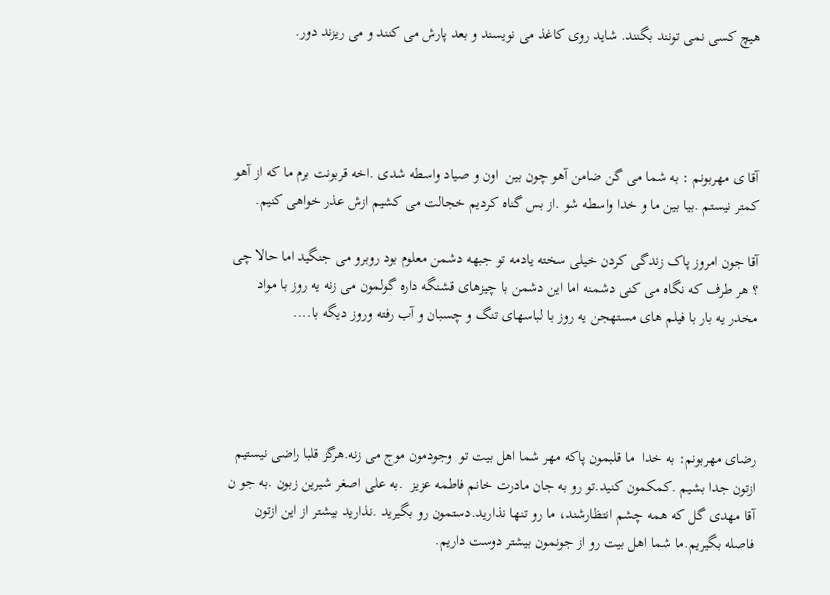هیچ کسی نمی تونند بگنند. شاید روی کاغذ می نویسند و بعد پارش می کنند و می ریزند دور.




آقا ی مهربونم : به شما می گن ضامن آهو چون بین  اون و صیاد واسطه شدی .اخه قربونت برم ما که از آهو کمتر نیستم .بیا بین ما و خدا واسطه شو .از بس گناه کردیم خجالت می کشیم ازش عذر خواهی کنیم.

آقا جون امروز پاک زندگی کردن خیلی سخته یادمه تو جبهه دشمن معلوم بود روبرو می جنگید اما حالا چی ؟ هر طرف که نگاه می کنی دشمنه اما این دشمن با چیزهای قشنگه داره گولمون می زنه یه روز با مواد مخدر یه بار با فیلم های مستهجن یه روز با لباسهای تنگ و چسبان و آب رفته وروز دیگه با....




رضای مهربونم: به خدا  ما قلبمون پاکه مهر شما اهل بیت تو  وجودمون موج می زنه.هرگز قلبا راضی نیستیم ازتون جدا بشیم .کمکمون کنید.تو رو به جان مادرت خانم فاطمه عزیز  .به علی اصغر شیرین زبون .به جو ن آقا مهدی گل که همه چشم انتظارشند، ما رو تنها نذارید.دستمون رو بگیرید .نذارید بیشتر از این ازتون فاصله بگیریم.ما شما اهل بیت رو از جونمون بیشتر دوست داریم.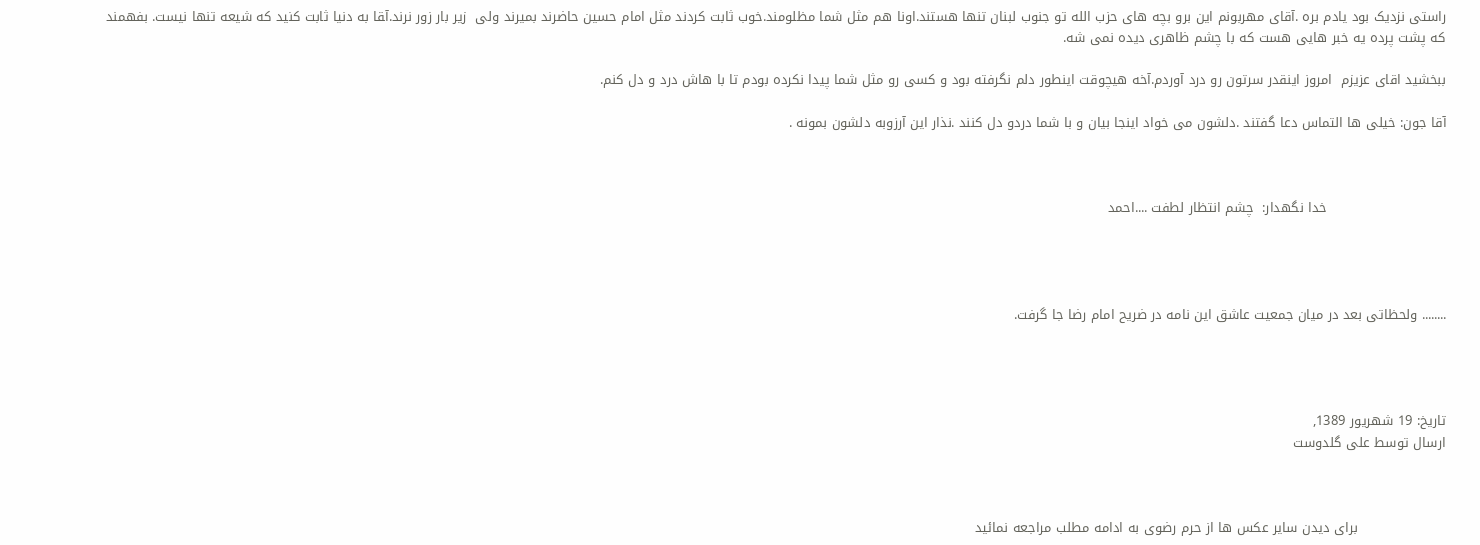راستی نزدیک بود یادم بره .آقای مهربونم این برو بچه های حزب الله تو جنوب لبنان تنها هستند.اونا هم مثل شما مظلومند.خوب ثابت کردند مثل امام حسین حاضرند بمیرند ولی  زیر بار زور نرند.آ‍قا به دنیا ثابت کنید که شیعه تنها نیست. بفهمند که پشت پرده یه خبر هایی هست که با چشم ظاهری دیده نمی شه.

ببخشید اقای عزیزم  امروز اینقدر سرتون رو درد آوردم.آخه هیچوقت اینطور دلم نگرفته بود و کسی رو مثل شما پیدا نکرده بودم تا با هاش درد و دل کنم.

آقا جون: خیلی ها التماس دعا گفتند .دلشون می خواد اینجا بیان و با شما دردو دل کنند .نذار این آرزوبه دلشون بمونه .



                           خدا نگهدار:  چشم انتظار لطفت ....احمد




........ ولحظاتی بعد در میان جمعیت عاشق این نامه در ضریح امام رضا جا گرفت.




تاریخ: 19 شهريور 1389,
ارسال توسط علی گلدوست



                    برای دیدن سایر عکس ها از حرم رضوی به ادامه مطلب مراجعه نمائید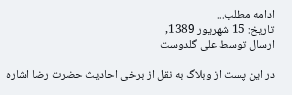ادامه مطلب...
تاریخ: 15 شهريور 1389,
ارسال توسط علی گلدوست

در این پست از وبلاگ به نقل از برخی احادیث حضرت رضا اشاره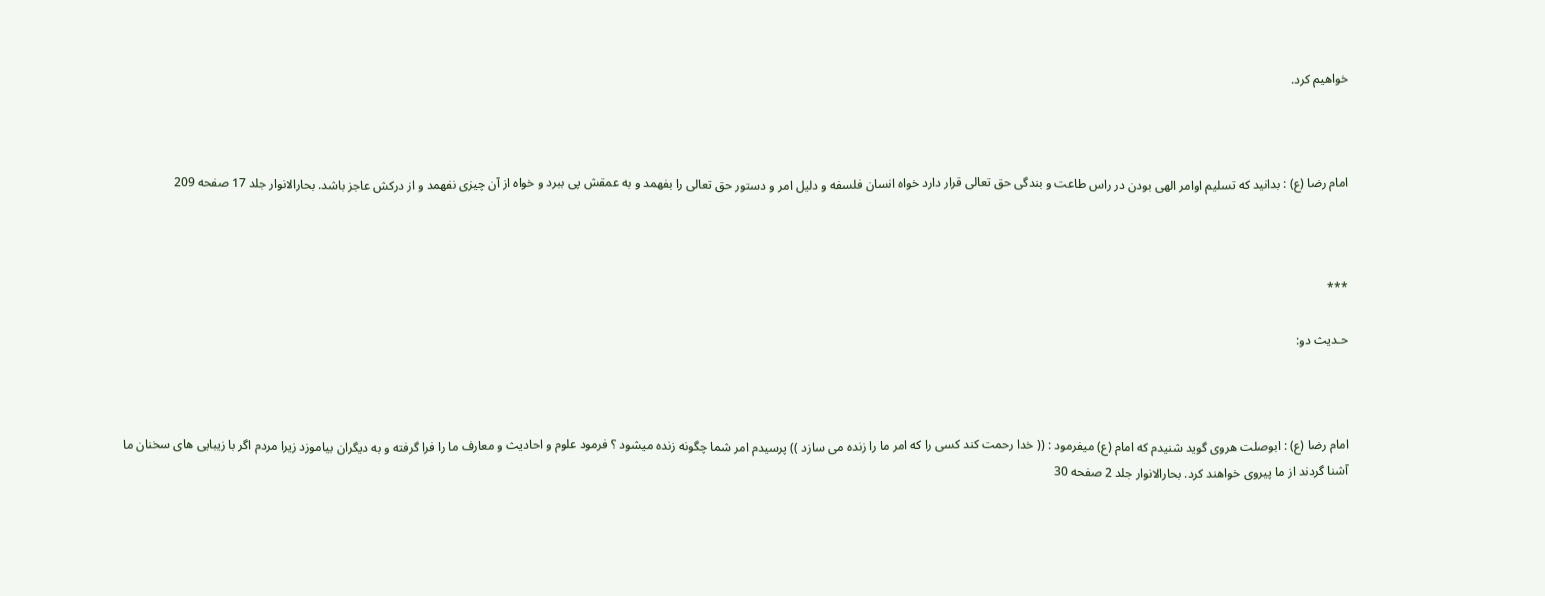خواهیم کرد.



امام رضا (ع) : بدانید که تسلیم اوامر الهی بودن در راس طاعت و بندگی حق تعالی قرار دارد خواه انسان فلسفه و دلیل امر و دستور حق تعالی را بفهمد و به عمقش پی ببرد و خواه از آن چیزی نفهمد و از درکش عاجز باشد. بحارالانوار جلد 17 صفحه 209



***

حـدیث دو:



امام رضا (ع) : ابوصلت هروی گوید شنیدم که امام (ع) میفرمود : (( خدا رحمت کند کسی را که امر ما را زنده می سازد )) پرسیدم امر شما چگونه زنده میشود ؟ فرمود علوم و احادیث و معارف ما را فرا گرفته و به دیگران بیاموزد زیرا مردم اگر با زیبایی های سخنان ما آشنا گردند از ما پیروی خواهند کرد. بحارالانوار جلد 2 صفحه 30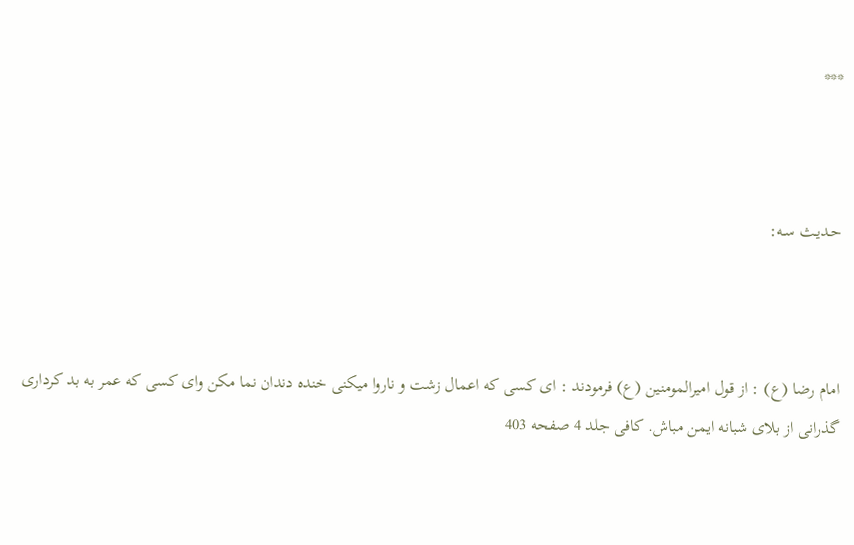***



حـدیـث سـه:



امام رضا (ع) : از قول امیرالمومنین (ع) فرمودند : ای کسی که اعمال زشت و ناروا میکنی خنده دندان نما مکن وای کسی که عمر به بد کرداری گذرانی از بلای شبانه ایمن مباش. کافی جلد 4 صفحه 403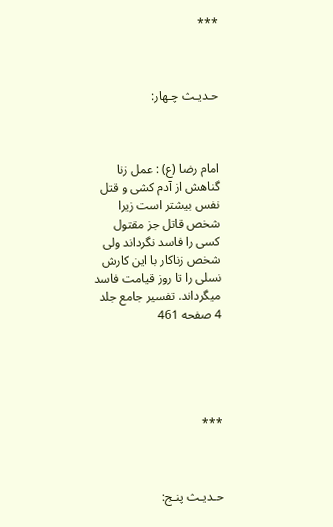***



حـدیـث چـهار:



امام رضا (ع) : عمل زنا گناهش از آدم کشی و قتل نفس بیشتر است زیرا شخص قاتل جز مقتول کسی را فاسد نگرداند ولی شخص زناکار با این کارش نسلی را تا روز قیامت فاسد میگرداند. تفسیر جامع جلد 4 صفحه 461





***



حـدیـث پنـج: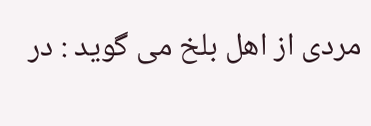مردی از اهل بلخ می گوید : در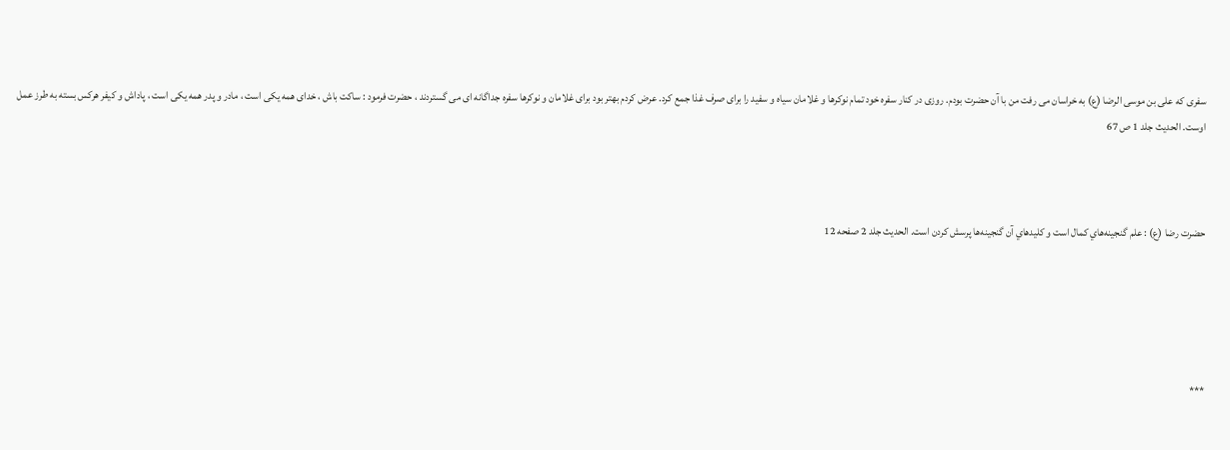سفری که علی بن موسی الرضا (ع) به خراسان می رفت من با آن حضرت بودم. روزی در کنار سفره خود تمام نوکرها و غلامان سیاه و سفید را برای صرف غذا جمع کرد. عرض کردم بهتر بود برای غلامان و نوکرها سفره جداگانه ای می گستردند ، حضرت فرمود : ساکت باش ، خدای همه یکی است ، مادر و پدر همه یکی است ، پاداش و کیفر هرکس بسته به طرز عمل اوست. الحدیث جلد 1 ص 67



حضرت رضا (ع) : علم گنجينه‌هاي كمال است و كليد‌هاي آن گنجينه‌ها پرسش ‌كردن است. الحديث جلد 2 صفحه 12





***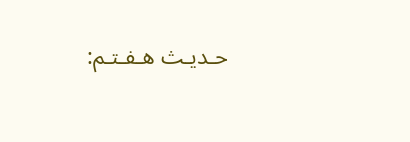حـدیـث هـفـتـم: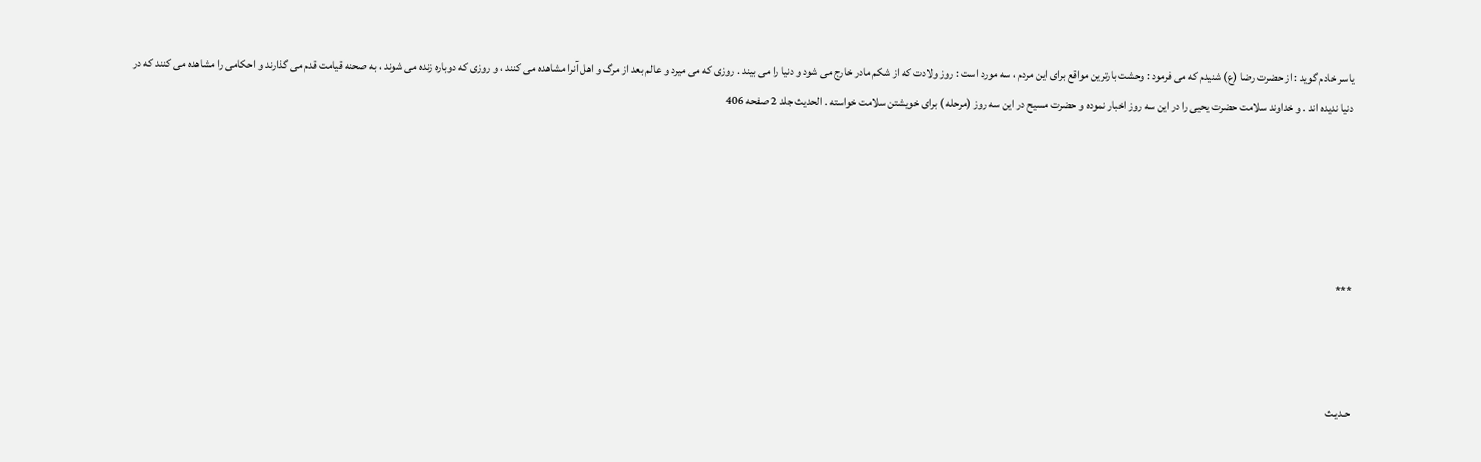یاسر خادم گوید : از حضرت رضا (ع) شنیدم که می فرمود : وحشت بارترین مواقع برای این مردم ، سه مورد است : روز ولادت که از شکم مادر خارج می شود و دنیا را می بیند . روزی که می میرد و عالم بعد از مرگ و اهل آنرا مشاهده می کنند ، و روزی که دوباره زنده می شوند ، به صحنه قیامت قدم می گذارند و احکامی را مشاهده می کنند که در دنیا ندیده اند . و خداوند سلامت حضرت یحیی را در این سه روز اخبار نموده و حضرت مسیح در این سه روز (مرحله ) برای خویشتن سلامت خواسته . الحدیث جلد 2 صفحه 406





***



حـدیـث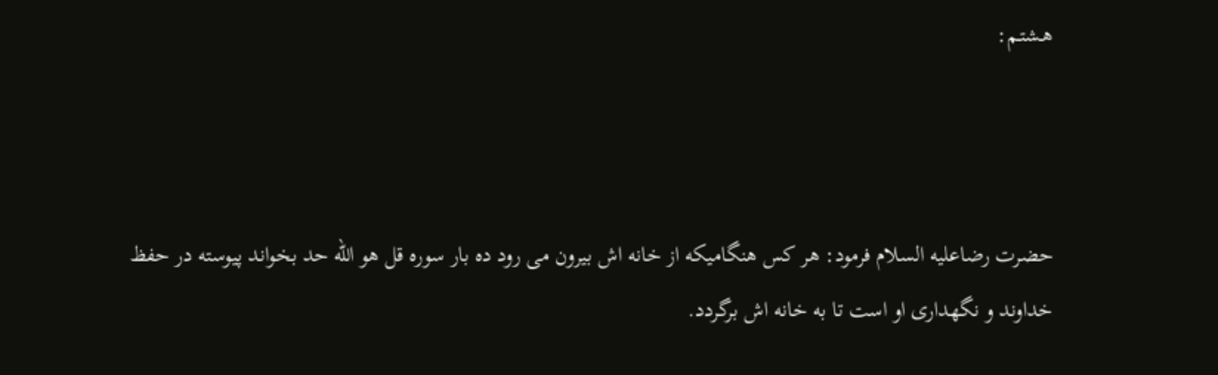هـشتـم:



حضرت رضاعليه السلام فرمود: هر كس هنگاميكه از خانه اش بيرون مى رود ده بار سوره قل هو اللّه حد بخواند پيوسته در حفظ خداوند و نگهدارى او است تا به خانه اش برگردد.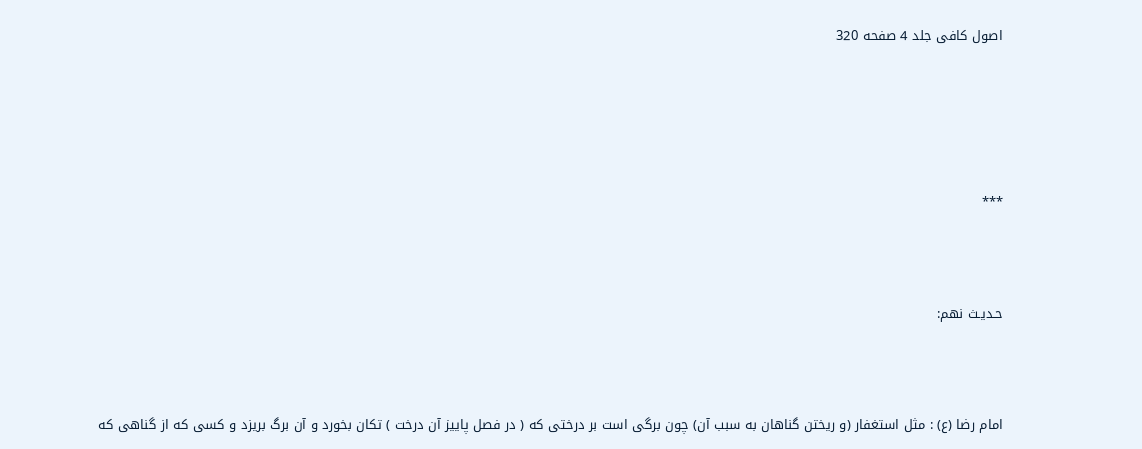اصول كافى جلد 4 صفحه 320





***



حـدیـث نهم:



امام رضا (ع) : مثل استغفار (و ریختن گناهان به سبب آن) چون برگی است بر درختی که ( در فصل پاییز آن درخت ) تکان بخورد و آن برگ بریزد و کسی که از گناهی که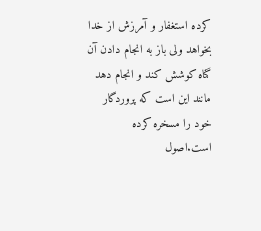کرده استغفار و آمرزش از خدا بخواهد ولی باز به انجام دادن آن گناه کوشش کند و انجام دهد مانند این است که پروردگار خود را مسخره کرده است.اصول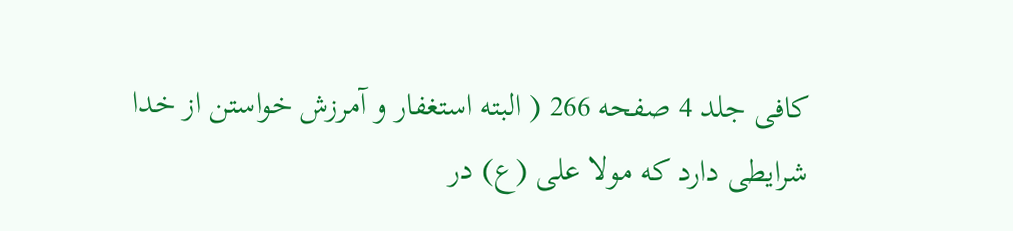کافی جلد 4 صفحه 266 ( البته استغفار و آمرزش خواستن از خدا شرایطی دارد که مولا علی (ع) در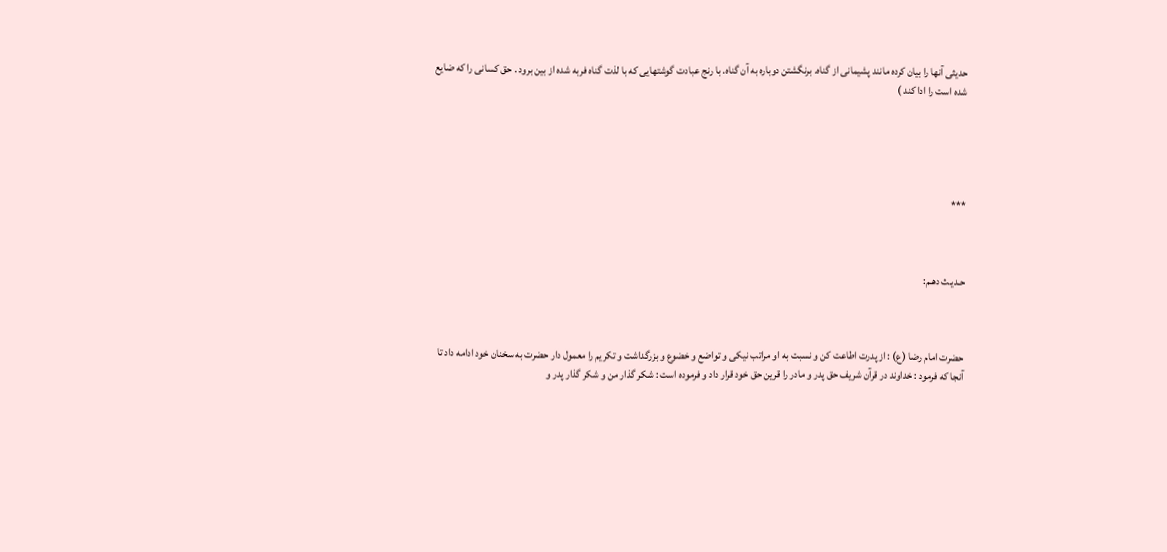حدیثی آنها را بیان کرده مانند پشیمانی از گناه. برنگشتن دوباره به آن گناه. با رنج عبادت گوشتهایی که با لذت گناه فربه شده از بین برود . حق کسانی را که ضایع شده است را ادا کند )





***



حـدیـث دهـم:



حضرت امام رضا (ع) : از پدرت اطاعت کن و نسبت به او مراتب نیکی و تواضع و خضوع و بزرگداشت و تکریم را معمول دار حضرت به سخنان خود ادامه داد تا آنجا که فرمود : خداوند در قرآن شریف حق پدر و مادر را قرین حق خود قرار داد و فرموده است : شکر گذار من و شکر گذار پدر و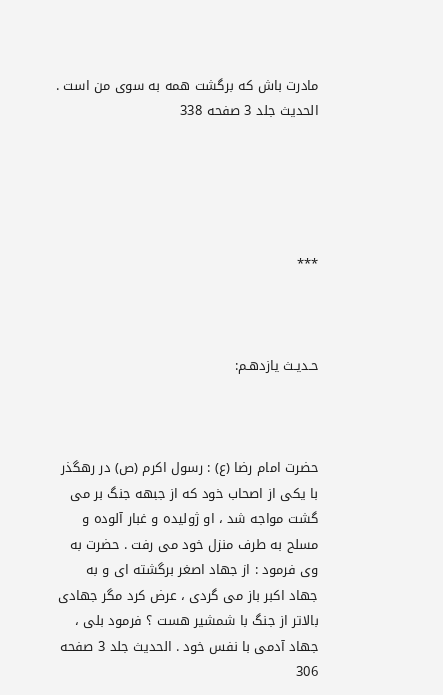مادرت باش که برگشت همه به سوی من است . الحدیث جلد 3 صفحه 338





***



حـدیـث یازدهـم:



حضرت امام رضا (ع) : رسول اکرم (ص) در رهگذر با یکی از اصحاب خود که از جبهه جنگ بر می گشت مواجه شد ، او ژولیده و غبار آلوده و مسلح به طرف منزل خود می رفت . حضرت به وی فرمود : از جهاد اصغر برگشته ای و به جهاد اکبر باز می گردی ، عرض کرد مگر جهادی بالاتر از جنگ با شمشیر هست ؟ فرمود بلی ، جهاد آدمی با نفس خود . الحدیث جلد 3 صفحه 306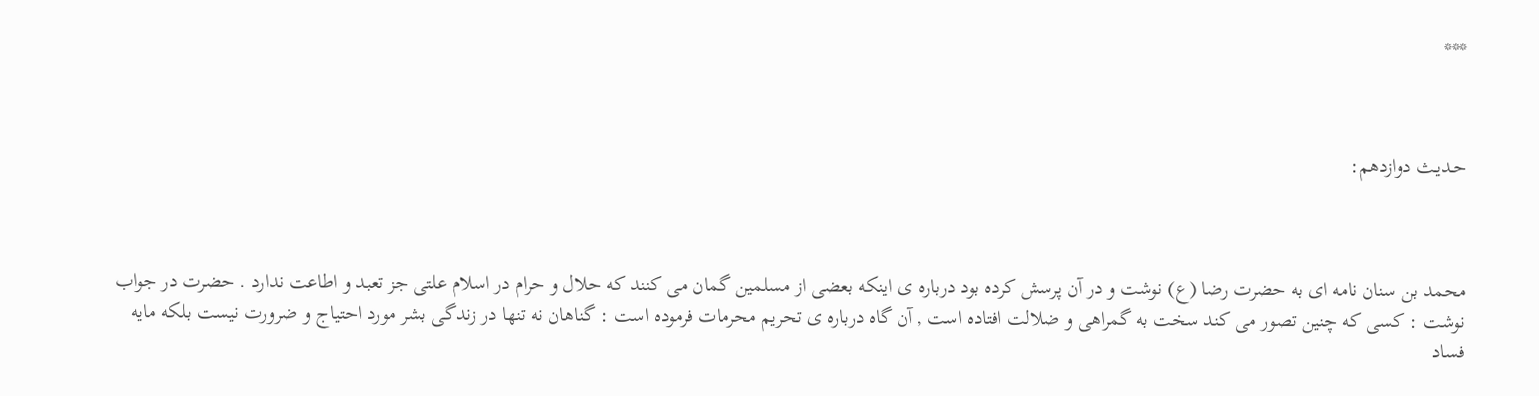***



حـدیـث دوازدهم:



محمد بن سنان نامه ای به حضرت رضا (ع) نوشت و در آن پرسش کرده بود درباره ی اینکه بعضی از مسلمین گمان می کنند که حلال و حرام در اسلام علتی جز تعبد و اطاعت ندارد . حضرت در جواب نوشت : کسی که چنین تصور می کند سخت به گمراهی و ضلالت افتاده است , آن گاه درباره ی تحریم محرمات فرموده است : گناهان نه تنها در زندگی بشر مورد احتیاج و ضرورت نیست بلکه مایه فساد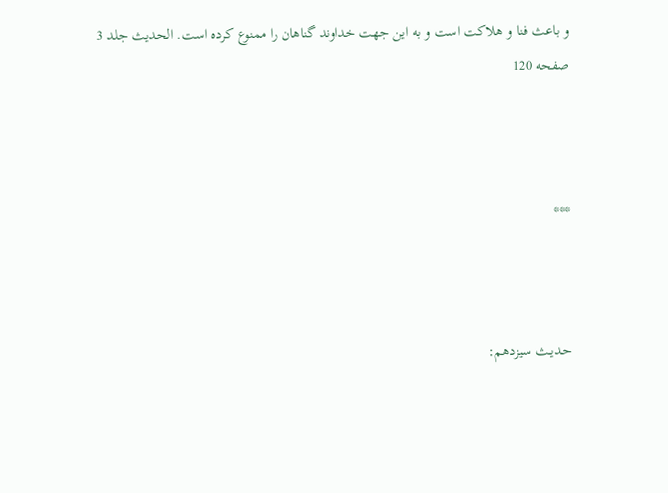و باعث فنا و هلاکت است و به این جهت خداوند گناهان را ممنوع کرده است. الحدیث جلد 3 صفحه 120



***



حـدیـث سیزدهم: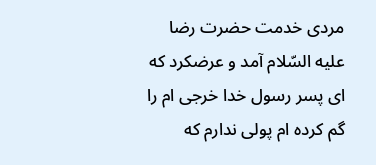مردى خدمت حضرت رضا عليه السّلام آمد و عرضكرد كه اى پسر رسول خدا خرجى ام را گم كرده ام پولى ندارم كه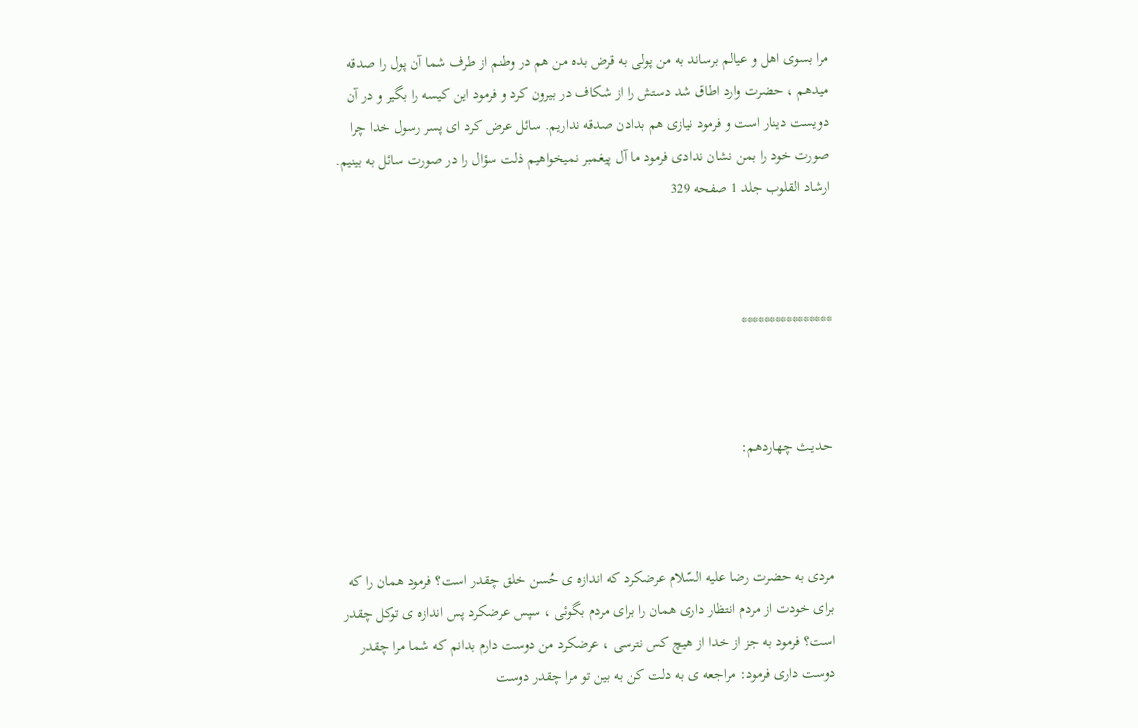مرا بسوى اهل و عيالم برساند به من پولى به قرض بده من هم در وطنم از طرف شما آن پول را صدقه ميدهم ، حضرت وارد اطاق شد دستش را از شكاف در بيرون كرد و فرمود اين كيسه را بگير و در آن دويست دينار است و فرمود نيازى هم بدادن صدقه نداريم. سائل عرض كرد اى پسر رسول خدا چرا صورت خود را بمن نشان ندادى فرمود ما آل پيغمبر نميخواهيم ذلت سؤال را در صورت سائل به بينيم. ارشاد القلوب جلد 1 صفحه 329



****************



حـدیـث چهاردهم:



مردى به حضرت رضا عليه السّلام عرضكرد كه اندازه ى حُسن خلق چقدر است؟ فرمود همان را كه براى خودت از مردم انتظار دارى همان را براى مردم بگوئى ، سپس عرضكرد پس اندازه ى توكل چقدر است؟ فرمود به جز از خدا از هيچ كس نترسى ، عرضكرد من دوست دارم بدانم كه شما مرا چقدر دوست دارى فرمود: مراجعه ى به دلت كن به بين تو مرا چقدر دوست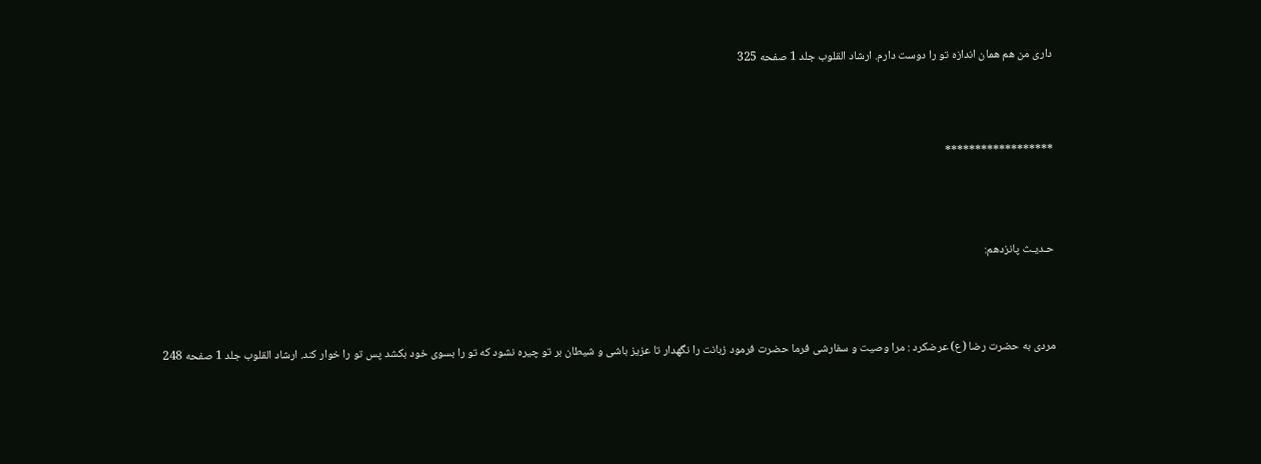دارى من هم همان اندازه تو را دوست دارم. ارشاد القلوب جلد 1 صفحه 325



******************



حـدیـث پانزدهم:



مردى به حضرت رضا (ع) عرضكرد : مرا وصيت و سفارشى فرما حضرت فرمود زبانت را نگهدار تا عزيز باشى و شيطان بر تو چيره نشود كه تو را بسوى خود بكشد پس تو را خوار كند. ارشاد القلوب جلد 1 صفحه 248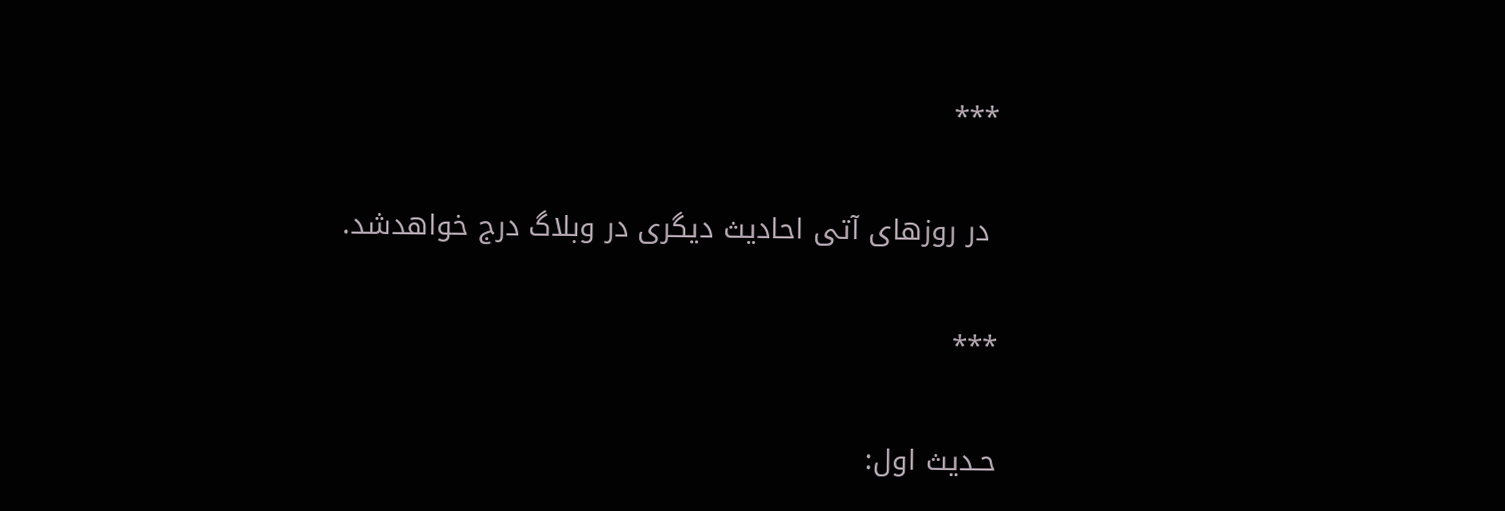***

 در روزهای آتی احادیث دیگری در وبلاگ درج خواهدشد.

***

حـدیث اول: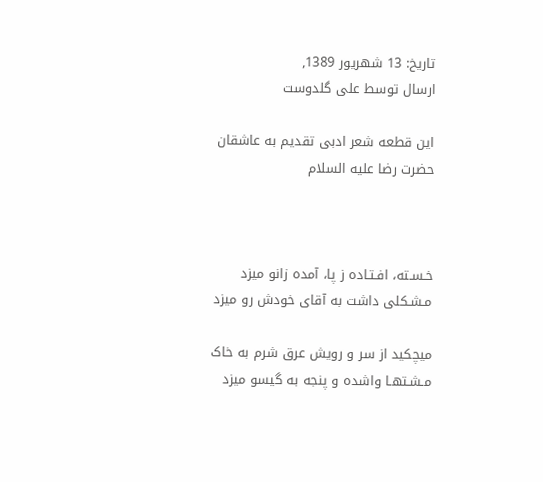تاریخ: 13 شهريور 1389,
ارسال توسط علی گلدوست

این قطعه شعر ادبی تقدیم به عاشقان حضرت رضا علیه السلام



خـسـته، افـتـاده ز پا، آمده زانو میزد         مـشـکلى داشت به آقاى خودش رو میزد

میچکید از سر و رویش عرق شرم به خاک       مـشـتهـا واشده و پنجه به گیسو میزد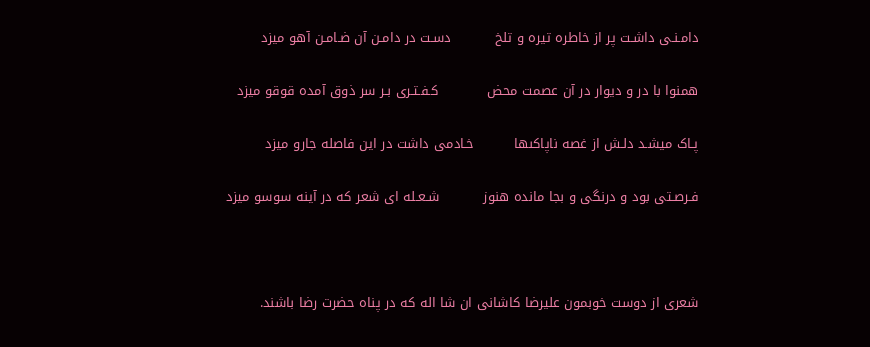دامـنـى داشـت پر از خاطره تیره و تلخ          دسـت در دامـن آن ضـامـن آهو میزد

همنوا با در و دیوار در آن عصمت محض           کـفـتـرى بـر سر ذوق آمده قوقو میزد

پـاک میشـد دلـش از غصه ناپاکىها         خـادمی داشت در این فاصله جارو میزد

فـرصـتى بود و درنگى و بجا مانده هنوز          شـعـله اى شعر که در آینه سوسو میزد



شعری از دوست خوبمون علیرضا کاشانی ان شا اله که در پناه حضرت رضا باشند.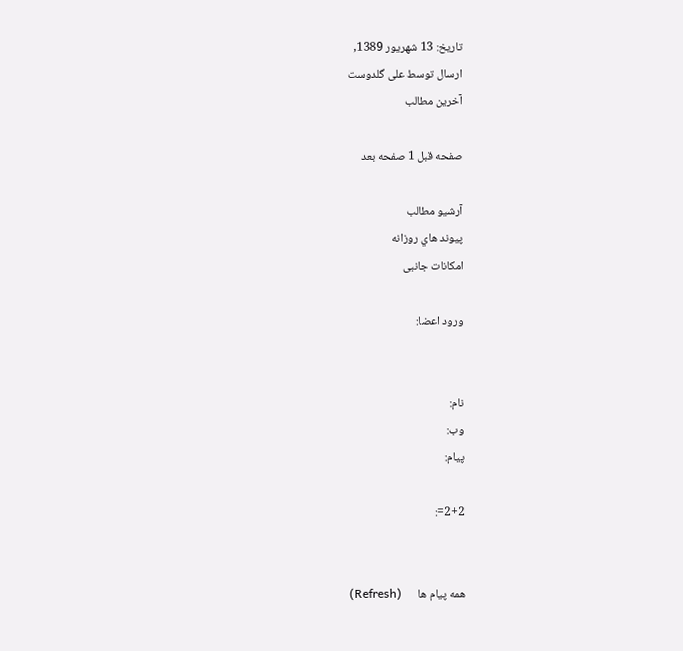تاریخ: 13 شهريور 1389,
ارسال توسط علی گلدوست
آخرین مطالب

صفحه قبل 1 صفحه بعد

آرشیو مطالب
پيوند هاي روزانه
امکانات جانبی

ورود اعضا:


نام:
وب:
پیام:

2+2=:


همه پیام ها      (Refresh)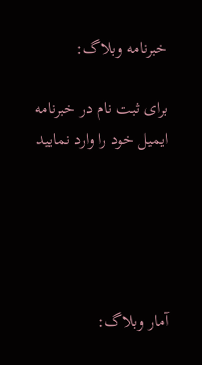خبرنامه وبلاگ:

برای ثبت نام در خبرنامه ایمیل خود را وارد نمایید





آمار وبلاگ: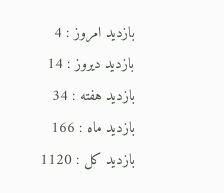بازدید امروز : 4
بازدید دیروز : 14
بازدید هفته : 34
بازدید ماه : 166
بازدید کل : 1120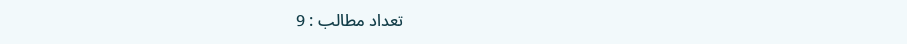تعداد مطالب : 9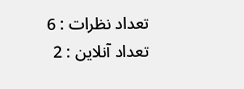تعداد نظرات : 6
تعداد آنلاین : 2